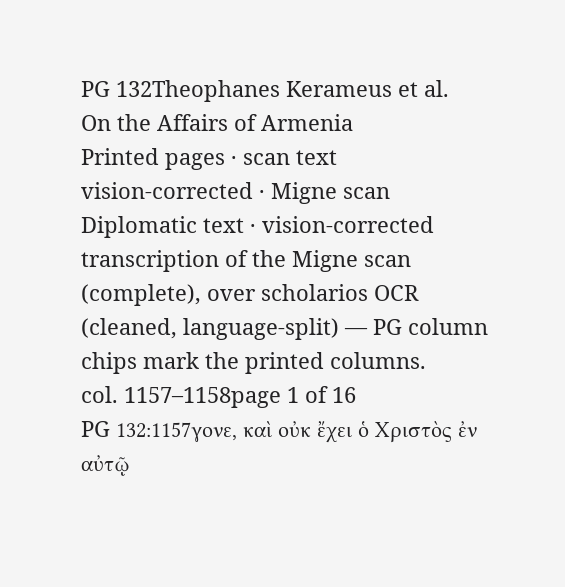PG 132Theophanes Kerameus et al.
On the Affairs of Armenia
Printed pages · scan text
vision-corrected · Migne scan
Diplomatic text · vision-corrected transcription of the Migne scan (complete), over scholarios OCR (cleaned, language-split) — PG column chips mark the printed columns.
col. 1157–1158page 1 of 16
PG 132:1157γονε, καὶ οὐκ ἔχει ὁ Χριστὸς ἐν αὐτῷ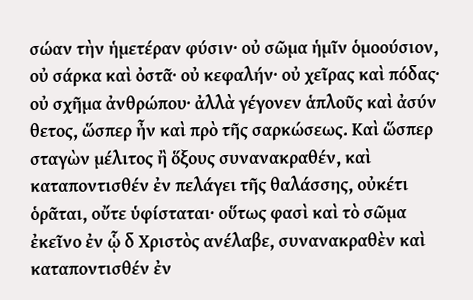σώαν τὴν ἡμετέραν φύσιν· οὐ σῶμα ἡμῖν ὁμοούσιον, οὐ σάρκα καὶ ὀστᾶ· οὐ κεφαλήν· οὐ χεῖρας καὶ πόδας· οὐ σχῆμα ἀνθρώπου· ἀλλὰ γέγονεν ἁπλοῦς καὶ ἀσύν θετος, ὥσπερ ἦν καὶ πρὸ τῆς σαρκώσεως. Καὶ ὥσπερ σταγὼν μέλιτος ἢ ὅξους συνανακραθέν, καὶ καταποντισθέν ἐν πελάγει τῆς θαλάσσης, οὐκέτι ὁρᾶται, οὔτε ὑφίσταται· οὕτως φασὶ καὶ τὸ σῶμα ἐκεῖνο ἐν ᾧ δ Χριστὸς ανέλαβε, συνανακραθὲν καὶ καταποντισθέν ἐν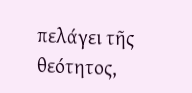πελάγει τῆς θεότητος,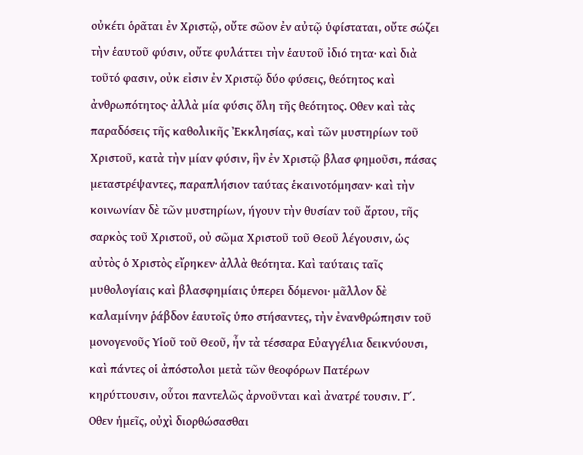οὐκέτι ὁρᾶται ἐν Χριστῷ, οὔτε σῶον ἐν αὐτῷ ὑφίσταται, οὔτε σώζει τὴν ἑαυτοῦ φύσιν, οὔτε φυλάττει τὴν ἑαυτοῦ ἰδιό τητα· καὶ διὰ τοῦτό φασιν, οὐκ εἰσιν ἐν Χριστῷ δύο φύσεις, θεότητος καὶ ἀνθρωπότητος· ἀλλὰ μία φύσις ὅλη τῆς θεότητος. Οθεν καὶ τὰς παραδόσεις τῆς καθολικῆς Ἐκκλησίας, καὶ τῶν μυστηρίων τοῦ Χριστοῦ, κατὰ τὴν μίαν φύσιν, ἣν ἐν Χριστῷ βλασ φημοῦσι, πάσας μεταστρέψαντες, παραπλήσιον ταύτας ἑκαινοτόμησαν· καὶ τὴν κοινωνίαν δὲ τῶν μυστηρίων, ήγουν τὴν θυσίαν τοῦ ἄρτου, τῆς σαρκὸς τοῦ Χριστοῦ, οὐ σῶμα Χριστοῦ τοῦ Θεοῦ λέγουσιν, ὡς αὐτὸς ὁ Χριστὸς εἴρηκεν· ἀλλὰ θεότητα. Καὶ ταύταις ταῖς μυθολογίαις καὶ βλασφημίαις ὑπερει δόμενοι· μᾶλλον δὲ καλαμίνην ῥάβδον ἑαυτοῖς ὑπο στήσαντες, τὴν ἐνανθρώπησιν τοῦ μονογενοῦς Υἱοῦ τοῦ Θεοῦ, ἦν τὰ τέσσαρα Εὐαγγέλια δεικνύουσι, καὶ πάντες οἱ ἀπόστολοι μετὰ τῶν θεοφόρων Πατέρων κηρύττουσιν, οὗτοι παντελῶς ἀρνοῦνται καὶ ἀνατρέ τουσιν. Γ΄. Οθεν ἡμεῖς, οὐχὶ διορθώσασθαι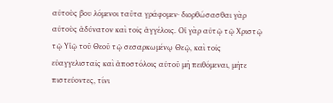αὐτοὺς βου λόμενοι ταῦτα γράφομεν· διορθώσασθαι γὰρ αὐτοὺς ἀδύνατον καὶ τοῖς ἀγγέλοις. Οἱ γὰρ αὐτῷ τῷ Χριστῷ τῷ Υἱῷ τοῦ Θεοῦ τῷ σεσαρκωμένῳ Θεῷ, καὶ τοῖς εὐαγγελισταῖς καὶ ἀποστόλοις αὐτοῦ μὴ πειθόμεναι, μήτε πιστεύοντες, τίνι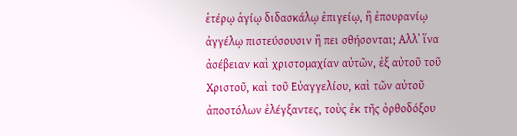ἑτέρῳ ἁγίῳ διδασκάλῳ ἐπιγείῳ, ἢ ἐπουρανίῳ ἀγγέλῳ πιστεύσουσιν ἢ πει σθήσονται; Αλλ᾿ ἵνα ἀσέβειαν καὶ χριστομαχίαν αὐτῶν, ἐξ αὐτοῦ τοῦ Χριστοῦ, καὶ τοῦ Εὐαγγελίου, καὶ τῶν αὐτοῦ ἀποστόλων ἐλέγξαντες, τοὺς ἐκ τῆς ὀρθοδόξου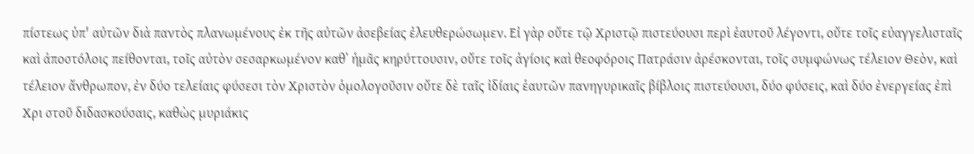πίστεως ὑπ' αὐτῶν διὰ παντὸς πλανωμένους ἐκ τῆς αὐτῶν ἀσεβείας ἐλευθερώσωμεν. Εἰ γὰρ οὔτε τῷ Χριστῷ πιστεύουσι περὶ ἑαυτοῦ λέγοντι, οὔτε τοῖς εὐαγγελισταῖς καὶ ἀποστόλοις πείθονται, τοῖς αὐτὸν σεσαρκωμένον καθ᾿ ἡμᾶς κηρύττουσιν, οὔτε τοῖς ἁγίοις καὶ θεοφόροις Πατράσιν ἀρέσκονται, τοῖς συμφώνως τέλειον Θεὸν, καὶ τέλειον ἄνθρωπον, ἐν δύο τελείαις φύσεσι τὸν Χριστὸν ὁμολογοῦσιν οὔτε δὲ ταῖς ἰδίαις ἑαυτῶν πανηγυρικαῖς βίβλοις πιστεύουσι, δύο φύσεις, καὶ δύο ἐνεργείας ἐπὶ Χρι στοῦ διδασκούσαις, καθὼς μυριάκις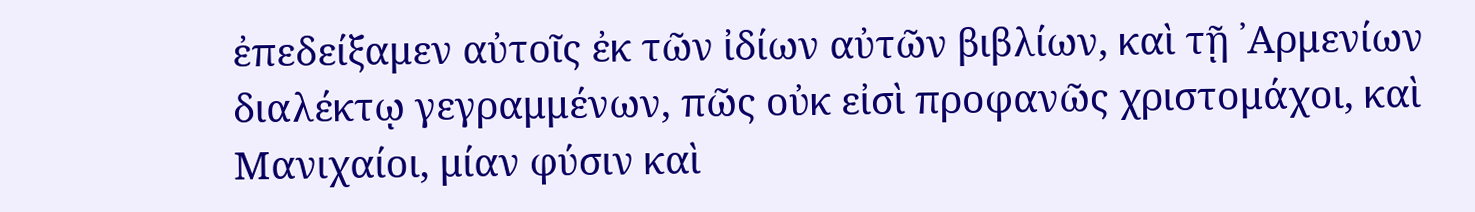ἐπεδείξαμεν αὐτοῖς ἐκ τῶν ἰδίων αὐτῶν βιβλίων, καὶ τῇ ᾿Αρμενίων διαλέκτῳ γεγραμμένων, πῶς οὐκ εἰσὶ προφανῶς χριστομάχοι, καὶ Μανιχαίοι, μίαν φύσιν καὶ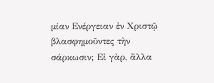μίαν Ενέργειαν ἐν Χριστῷ βλασφημοῦντες τὴν σάρκωσιν; Εἰ γὰρ, ἄλλα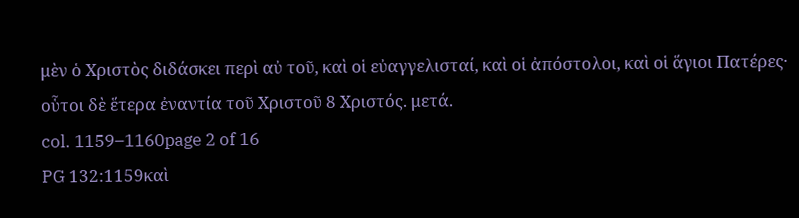μὲν ὁ Χριστὸς διδάσκει περὶ αὐ τοῦ, καὶ οἱ εὐαγγελισταί, καὶ οἱ ἀπόστολοι, καὶ οἱ ἅγιοι Πατέρες· οὗτοι δὲ ἕτερα ἐναντία τοῦ Χριστοῦ 8 Χριστός. μετά.
col. 1159–1160page 2 of 16
PG 132:1159καὶ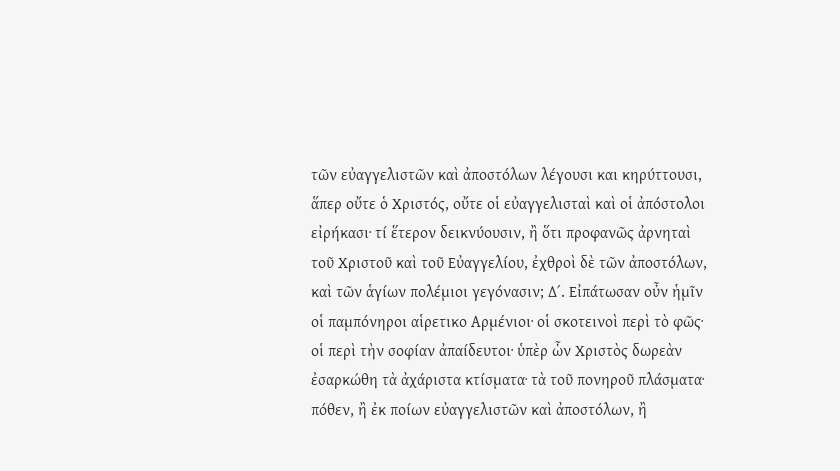τῶν εὐαγγελιστῶν καὶ ἀποστόλων λέγουσι και κηρύττουσι, ἅπερ οὔτε ὁ Χριστός, οὔτε οἱ εὐαγγελισταὶ καὶ οἱ ἀπόστολοι εἰρήκασι· τί ἕτερον δεικνύουσιν, ἢ ὅτι προφανῶς ἀρνηταὶ τοῦ Χριστοῦ καὶ τοῦ Εὐαγγελίου, ἐχθροὶ δὲ τῶν ἀποστόλων, καὶ τῶν ἁγίων πολέμιοι γεγόνασιν; Δ΄. Εἰπάτωσαν οὖν ἡμῖν οἱ παμπόνηροι αἱρετικο Αρμένιοι· οἱ σκοτεινοὶ περὶ τὸ φῶς· οἱ περὶ τὴν σοφίαν ἀπαίδευτοι· ὑπὲρ ὧν Χριστὸς δωρεὰν ἐσαρκώθη τὰ ἀχάριστα κτίσματα· τὰ τοῦ πονηροῦ πλάσματα· πόθεν, ἢ ἐκ ποίων εὐαγγελιστῶν καὶ ἀποστόλων, ἢ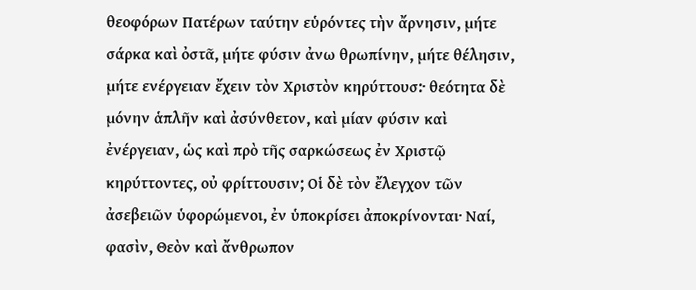θεοφόρων Πατέρων ταύτην εὑρόντες τὴν ἄρνησιν, μήτε σάρκα καὶ ὀστᾶ, μήτε φύσιν ἀνω θρωπίνην, μήτε θέλησιν, μήτε ενέργειαν ἔχειν τὸν Χριστὸν κηρύττουσ:· θεότητα δὲ μόνην ἁπλῆν καὶ ἀσύνθετον, καὶ μίαν φύσιν καὶ ἐνέργειαν, ὡς καὶ πρὸ τῆς σαρκώσεως ἐν Χριστῷ κηρύττοντες, οὐ φρίττουσιν; Οἱ δὲ τὸν ἔλεγχον τῶν ἀσεβειῶν ὑφορώμενοι, ἐν ὑποκρίσει ἀποκρίνονται· Ναί, φασὶν, Θεὸν καὶ ἄνθρωπον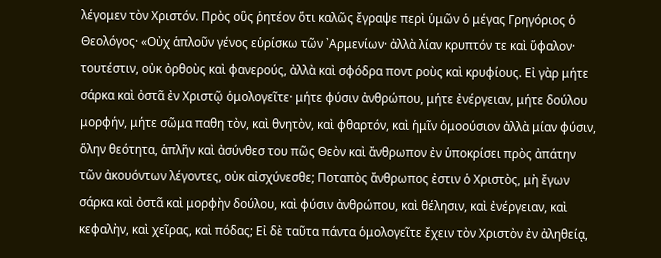λέγομεν τὸν Χριστόν. Πρὸς οὓς ῥητέον ὅτι καλῶς ἔγραψε περὶ ὑμῶν ὁ μέγας Γρηγόριος ὁ Θεολόγος· «Οὐχ ἁπλοῦν γένος εὑρίσκω τῶν ᾿Αρμενίων· ἀλλὰ λίαν κρυπτόν τε καὶ ὕφαλον· τουτέστιν, οὐκ ὀρθοὺς καὶ φανερούς, ἀλλὰ καὶ σφόδρα ποντ ροὺς καὶ κρυφίους. Εἰ γὰρ μήτε σάρκα καὶ ὀστᾶ ἐν Χριστῷ ὁμολογεῖτε· μήτε φύσιν ἀνθρώπου, μήτε ἐνέργειαν, μήτε δούλου μορφήν, μήτε σῶμα παθη τὸν, καὶ θνητὸν, καὶ φθαρτόν, καὶ ἡμῖν ὁμοούσιον ἀλλὰ μίαν φύσιν, ὅλην θεότητα, ἁπλῆν καὶ ἀσύνθεσ του πῶς Θεὸν καὶ ἄνθρωπον ἐν ὑποκρίσει πρὸς ἀπάτην τῶν ἀκουόντων λέγοντες, οὐκ αἰσχύνεσθε; Ποταπὸς ἄνθρωπος ἐστιν ὁ Χριστὸς, μὴ ἔγων σάρκα καὶ ὀστᾶ καὶ μορφὴν δούλου, καὶ φύσιν ἀνθρώπου, καὶ θέλησιν, καὶ ἐνέργειαν, καὶ κεφαλὴν, καὶ χεῖρας, καὶ πόδας; Εἰ δὲ ταῦτα πάντα ὁμολογεῖτε ἔχειν τὸν Χριστὸν ἐν ἀληθείᾳ,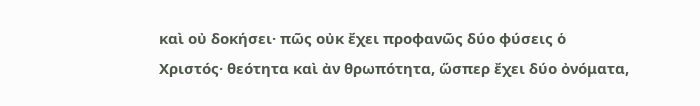καὶ οὐ δοκήσει· πῶς οὐκ ἔχει προφανῶς δύο φύσεις ὁ Χριστός· θεότητα καὶ ἀν θρωπότητα, ὥσπερ ἔχει δύο ὀνόματα,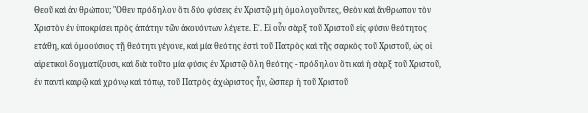Θεοῦ καὶ ἀν θρώπου; "Οθεν πρόδηλον ὅτι δύο φύσεις ἐν Χριστῷ μὴ ὁμολογοῦντες, Θεὸν καὶ ἄνθρωπον τὸν Χριστὸν ἐν ὑποκρίσει πρὸς ἀπάτην τῶν ἀκουόντων λέγετε. Ε΄. Εἰ οὖν σὰρξ τοῦ Χριστοῦ εἰς φύσιν θεότητος ετάθη, καὶ ὁμοούσιος τῇ θεότητι γέγονε, καὶ μία θεότης ἐστὶ τοῦ Πατρὸς καὶ τῆς σαρκὸς τοῦ Χριστοῦ, ὡς οἱ αἱρετικοὶ δογματίζουσι, καὶ διὰ τοῦτο μία φύσις ἐν Χριστῷ ὅλη θεότης - πρόδηλον ὅτι καὶ ἡ σὰρξ τοῦ Χριστοῦ, ἐν παντὶ καιρῷ καὶ χρόνῳ καὶ τόπῳ, τοῦ Πατρὸς ἀχώριστος ἦν, ὥσπερ ἡ τοῦ Χριστοῦ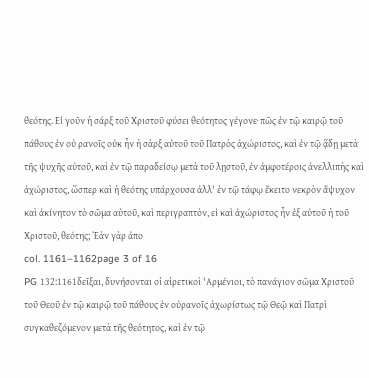θεότης. Εἰ γοῦν ἡ σάρξ τοῦ Χριστοῦ φύσει θεότητος γέγονε· πῶς ἐν τῷ καιρῷ τοῦ πάθους ἐν οὐ ρανοῖς οὐκ ἦν ἡ σὰρξ αὐτοῦ τοῦ Πατρὸς ἀχώριστος, καὶ ἐν τῷ ᾅδῃ μετὰ τῆς ψυχῆς αὐτοῦ, καὶ ἐν τῷ παραδείσῳ μετὰ τοῦ λῃστοῦ, ἐν ἀμφοτέροις ἀνελλιπὴς καὶ ἀχώριστος, ὥσπερ καὶ ἡ θεότης υπάρχουσα ἀλλ' ἐν τῷ τάφῳ ἔκειτο νεκρὸν ἄψυχον καὶ ἀκίνητον τὸ σῶμα αὐτοῦ, καὶ περιγραπτὸν, εἰ καὶ ἀχώριστος ἦν ἐξ αὐτοῦ ἡ τοῦ Χριστοῦ, θεότης; Ἐὰν γὰρ ἀπο
col. 1161–1162page 3 of 16
PG 132:1161δεῖξαι, δυνήσονται οἱ αἱρετικοὶ 'Αρμένιοι, τὸ πανάγιον σῶμα Χριστοῦ τοῦ Θεοῦ ἐν τῷ καιρῷ τοῦ πάθους ἐν οὐρανοῖς ἀχωρίστως τῷ Θεῷ καὶ Πατρὶ συγκαθεζόμενον μετὰ τῆς θεότητος, καὶ ἐν τῷ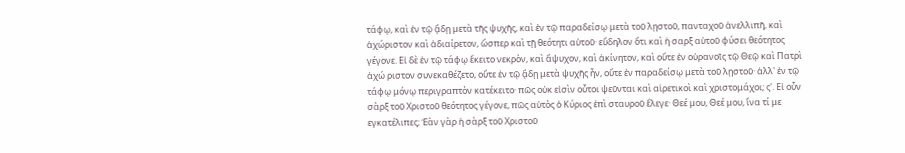τάφῳ, καὶ ἐν τῷ ᾅδῃ μετὰ τῆς ψυχῆς, καὶ ἐν τῷ παραδείσῳ μετὰ τοῦ λῃστοῦ, πανταχοῦ ἀνελλιπῆ, καὶ ἀχώριστον καὶ ἀδιαίρετον, ὥσπερ καὶ τῇ θεότητι αὐτοῦ· εὔδηλον ὅτι καὶ ἡ σαρξ αὐτοῦ φύσει θεότητος γέγονε. Εἰ δὲ ἐν τῷ τάφῳ ἔκειτο νεκρὸν, καὶ ἄψυχον, καὶ ἀκίνητον, καὶ οὔτε ἐν οὐρανοῖς τῷ Θεῷ καὶ Πατρὶ ἀχώ ριστον συνεκαθέζετο, οὔτε ἐν τῷ ᾅδῃ μετὰ ψυχῆς ἦν, οὔτε ἐν παραδείσῳ μετὰ τοῦ λῃστοῦ· ἀλλ' ἐν τῷ τάφῳ μόνῳ περιγραπτὸν κατέκειτο· πῶς οὐκ εἰσὶν οὗτοι ψεῦνται καὶ αἱρετικοὶ καὶ χριστομάχοι; ς'. Εἰ οὖν σὰρξ τοῦ Χριστοῦ θεότητος γέγονε, πῶς αὐτὸς ὁ Κύριος ἐπὶ σταυροῦ ἔλεγε· Θεέ μου, Θεέ μου, ἵνα τί με εγκατέλιπες; Ἐὰν γὰρ ἡ σὰρξ τοῦ Χριστοῦ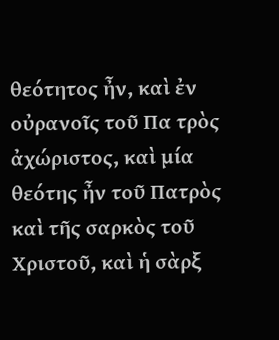θεότητος ἦν, καὶ ἐν οὐρανοῖς τοῦ Πα τρὸς ἀχώριστος, καὶ μία θεότης ἦν τοῦ Πατρὸς καὶ τῆς σαρκὸς τοῦ Χριστοῦ, καὶ ἡ σὰρξ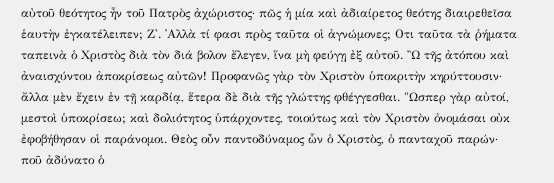αὐτοῦ θεότητος ἦν τοῦ Πατρὸς ἀχώριστος· πῶς ἡ μία καὶ ἀδιαίρετος θεότης διαιρεθεῖσα ἑαυτὴν ἐγκατέλειπεν; Ζ'. ᾿Αλλὰ τί φασι πρὸς ταῦτα οἱ ἀγνώμονες; Οτι ταῦτα τὰ ῥήματα ταπεινὰ ὁ Χριστὸς διὰ τὸν διά βολον ἔλεγεν, ἵνα μὴ φεύγῃ ἐξ αὐτοῦ. Ὢ τῆς ἀτόπου καὶ ἀναισχύντου ἀποκρίσεως αὐτῶν! Προφανῶς γὰρ τὸν Χριστὸν ὑποκριτὴν κηρύττουσιν· ἄλλα μὲν ἔχειν ἐν τῇ καρδίᾳ, ἕτερα δὲ διὰ τῆς γλώττης φθέγγεσθαι. "Ωσπερ γὰρ αὐτοί, μεστοὶ ὑποκρίσεω; καὶ δολιότητος ὑπάρχοντες, τοιούτως καὶ τὸν Χριστὸν ὀνομάσαι οὐκ ἐφοβήθησαν οἱ παράνομοι. Θεὸς οὖν παντοδύναμος ὧν ὁ Χριστὸς, ὁ πανταχοῦ παρών· ποῦ ἀδύνατο ὁ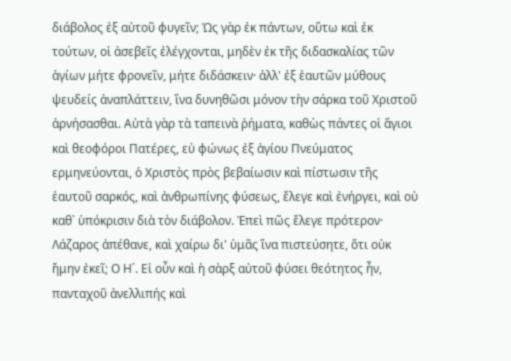διάβολος ἐξ αὐτοῦ φυγεῖν; Ὡς γὰρ ἐκ πάντων, οὕτω καὶ ἐκ τούτων, οἱ ἀσεβεῖς ἐλέγχονται, μηδὲν ἐκ τῆς διδασκαλίας τῶν ἁγίων μήτε φρονεῖν, μήτε διδάσκειν· ἀλλ' ἐξ ἑαυτῶν μύθους ψευδείς ἀναπλάττειν, ἵνα δυνηθῶσι μόνον τὴν σάρκα τοῦ Χριστοῦ ἀρνήσασθαι. Αὐτὰ γὰρ τὰ ταπεινὰ ῥήματα, καθὼς πάντες οἱ ἅγιοι καὶ θεοφόροι Πατέρες, εὐ φώνως ἐξ ἁγίου Πνεύματος ερμηνεύονται, ὁ Χριστὸς πρὸς βεβαίωσιν καὶ πίστωσιν τῆς ἑαυτοῦ σαρκός, καὶ ἀνθρωπίνης φύσεως, ἔλεγε καὶ ἐνήργει, καὶ οὐ καθ᾽ ὑπόκρισιν διὰ τὸν διάβολον. Ἐπεὶ πῶς ἔλεγε πρότερον· Λάζαρος ἀπέθανε, καὶ χαίρω δι' ὑμᾶς ἵνα πιστεύσητε, ὅτι οὐκ ἤμην ἐκεῖ; Ο Η΄. Εἰ οὖν καὶ ἡ σὰρξ αὐτοῦ φύσει θεότητος ἦν, πανταχοῦ ἀνελλιπής καὶ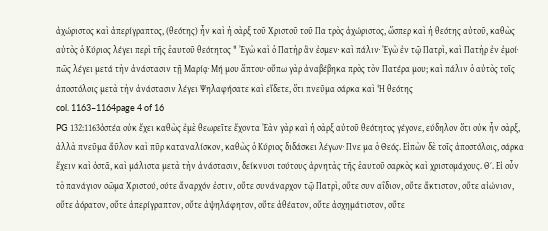ἀχώριστος καὶ ἀπερίγραπτος, (θεότης) ἦν καὶ ἡ σὰρξ τοῦ Χριστοῦ τοῦ Πα τρὸς ἀχώριστος, ὥσπερ καὶ ἡ θεότης αὐτοῦ, καθὼς αὐτὸς ὁ Κύριος λέγει περὶ τῆς ἑαυτοῦ θεότητος " Ἐγὼ καὶ ὁ Πατὴρ ἂν ἐσμεν· καὶ πάλιν· Ἐγὼ ἐν τῷ Πατρὶ, καὶ Πατὴρ ἐν ἐμοί· πῶς λέγει μετά τὴν ἀνάστασιν τῇ Μαρίᾳ· Μή μου ἅπτου· οὔπω γὰρ ἀναβέβηκα πρὸς τὸν Πατέρα μου; καὶ πάλιν ὁ αὐτὸς τοῖς ἀποστόλοις μετὰ τὴν ἀνάστασιν λέγει Ψηλαφήσατε καὶ εἴδετε, ὅτι πνεῦμα σάρκα καὶ 'Η θεότης
col. 1163–1164page 4 of 16
PG 132:1163ὀστέα οὐκ ἔχει καθὼς ἐμὲ θεωρεῖτε ἔχοντα Ἐὰν γὰρ καὶ ἡ σὰρξ αὐτοῦ θεότητος γέγονε, εύδηλον ὅτι οὐκ ἦν σὰρξ, ἀλλὰ πνεῦμα ἄῦλον καὶ πῦρ καταναλίσκον, καθὼς ὁ Κύριος διδάσκει λέγων· Πνε μα ὁ Θεός. Εἰπὼν δὲ τοῖς ἀποστόλοις, σάρκα ἔχειν καὶ ὀστᾶ, καὶ μάλιστα μετὰ τὴν ἀνάστασιν, δείκνυσι τούτους ἀρνητὰς τῆς ἑαυτοῦ σαρκὸς καὶ χριστομάχους. Θ΄. Εἰ οὖν τὸ πανάγιον σῶμα Χριστού, ούτε ἄναρχόν ἐστιν, οὔτε συνάναρχον τῷ Πατρὶ, οὔτε συν αΐδιον, οὔτε ἄκτιστον, οὔτε αἰώνιον, οὔτε ἀόρατον, οὔτε ἀπερίγραπτον, οὔτε ἀψηλάφητον, οὔτε ἀθέατον, οὔτε ἀσχημάτιστον, οὔτε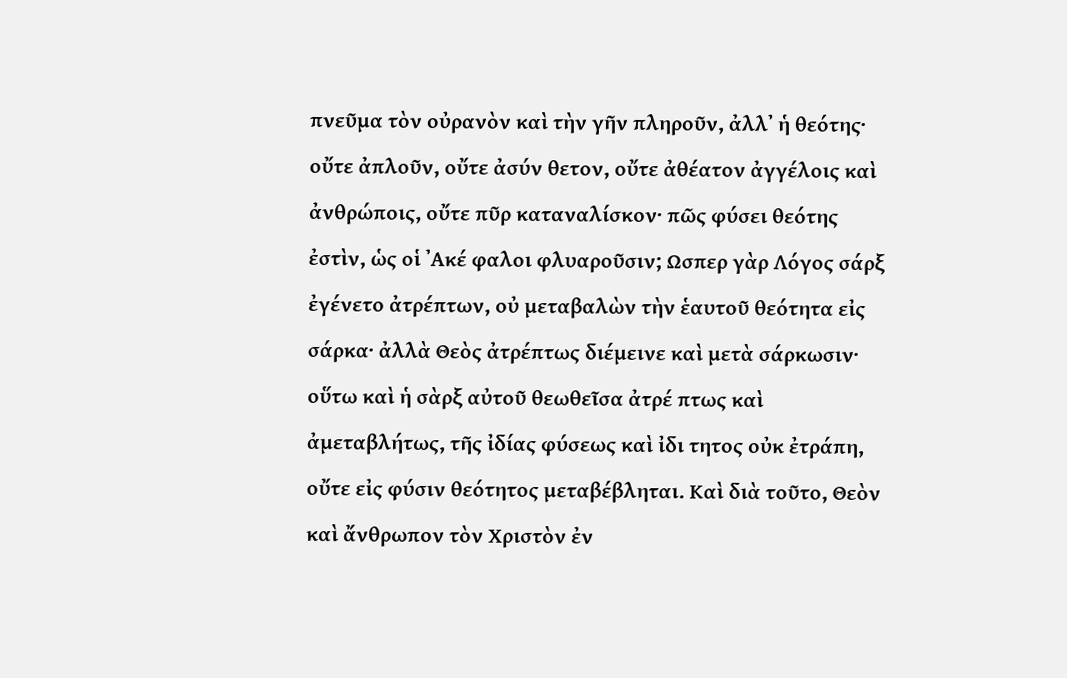πνεῦμα τὸν οὐρανὸν καὶ τὴν γῆν πληροῦν, ἀλλ᾽ ἡ θεότης· οὔτε ἀπλοῦν, οὔτε ἀσύν θετον, οὔτε ἀθέατον ἀγγέλοις καὶ ἀνθρώποις, οὔτε πῦρ καταναλίσκον· πῶς φύσει θεότης ἐστὶν, ὡς οἱ ᾿Ακέ φαλοι φλυαροῦσιν; Ωσπερ γὰρ Λόγος σάρξ ἐγένετο ἀτρέπτων, οὐ μεταβαλὼν τὴν ἑαυτοῦ θεότητα εἰς σάρκα· ἀλλὰ Θεὸς ἀτρέπτως διέμεινε καὶ μετὰ σάρκωσιν· οὕτω καὶ ἡ σὰρξ αὐτοῦ θεωθεῖσα ἀτρέ πτως καὶ ἀμεταβλήτως, τῆς ἰδίας φύσεως καὶ ἰδι τητος οὐκ ἐτράπη, οὔτε εἰς φύσιν θεότητος μεταβέβληται. Καὶ διὰ τοῦτο, Θεὸν καὶ ἄνθρωπον τὸν Χριστὸν ἐν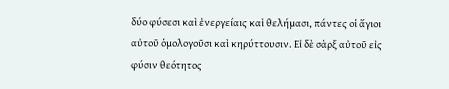δύο φύσεσι καὶ ἐνεργείαις καὶ θελήμασι, πάντες οἱ ἅγιοι αὐτοῦ ὁμολογοῦσι καὶ κηρύττουσιν. Εἰ δὲ σὰρξ αὐτοῦ εἰς φύσιν θεότητος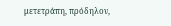μετετράπη, πρόδηλον,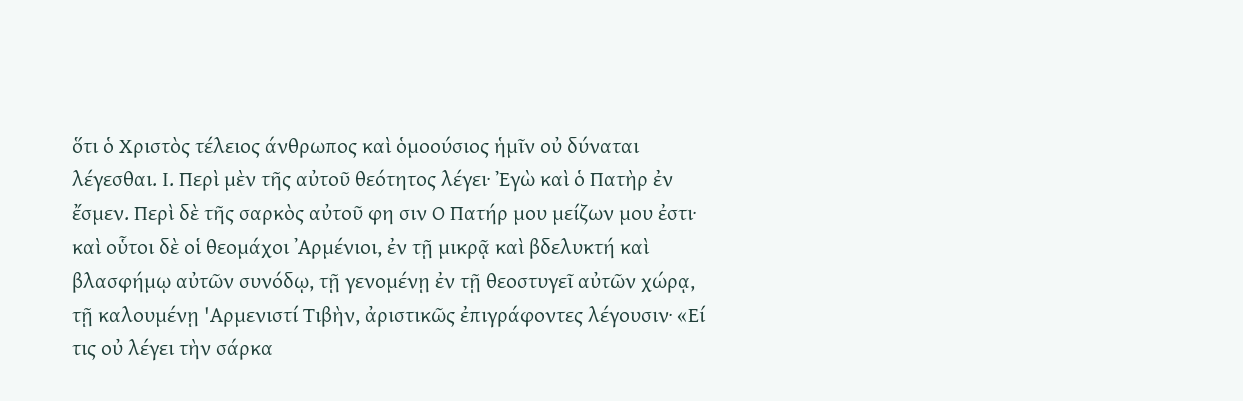ὅτι ὁ Χριστὸς τέλειος άνθρωπος καὶ ὁμοούσιος ἡμῖν οὐ δύναται λέγεσθαι. Ι. Περὶ μὲν τῆς αὐτοῦ θεότητος λέγει· Ἐγὼ καὶ ὁ Πατὴρ ἐν ἔσμεν. Περὶ δὲ τῆς σαρκὸς αὐτοῦ φη σιν Ο Πατήρ μου μείζων μου ἐστι· καὶ οὗτοι δὲ οἱ θεομάχοι ᾿Αρμένιοι, ἐν τῇ μικρᾷ καὶ βδελυκτή καὶ βλασφήμῳ αὐτῶν συνόδῳ, τῇ γενομένῃ ἐν τῇ θεοστυγεῖ αὐτῶν χώρᾳ, τῇ καλουμένῃ 'Αρμενιστί Τιβὴν, ἀριστικῶς ἐπιγράφοντες λέγουσιν· «Εί τις οὐ λέγει τὴν σάρκα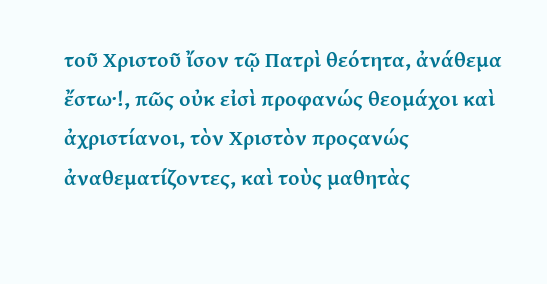τοῦ Χριστοῦ ἴσον τῷ Πατρὶ θεότητα, ἀνάθεμα ἔστω·!, πῶς οὐκ εἰσὶ προφανώς θεομάχοι καὶ ἀχριστίανοι, τὸν Χριστὸν προςανώς ἀναθεματίζοντες, καὶ τοὺς μαθητὰς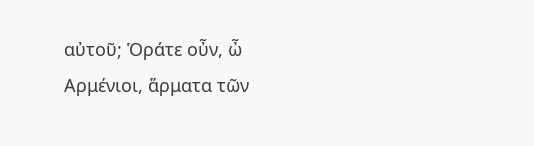αὐτοῦ; Ὁράτε οὖν, ὦ Αρμένιοι, ἅρματα τῶν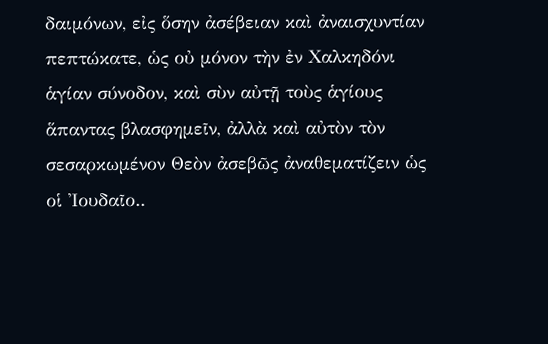δαιμόνων, εἰς ὅσην ἀσέβειαν καὶ ἀναισχυντίαν πεπτώκατε, ὡς οὐ μόνον τὴν ἐν Χαλκηδόνι ἁγίαν σύνοδον, καὶ σὺν αὐτῇ τοὺς ἁγίους ἅπαντας βλασφημεῖν, ἀλλὰ καὶ αὐτὸν τὸν σεσαρκωμένον Θεὸν ἀσεβῶς ἀναθεματίζειν ὡς οἱ Ἰουδαῖο..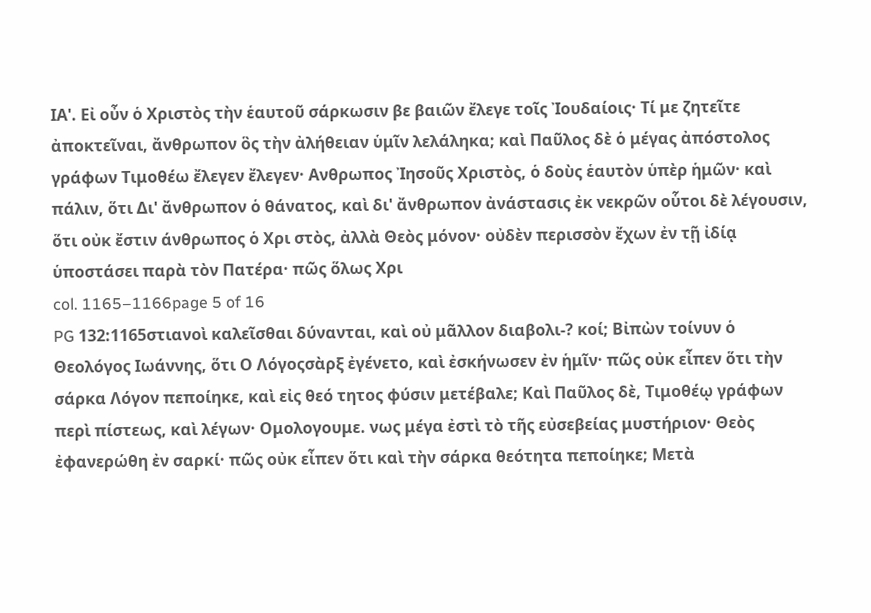ΙΑ'. Εἰ οὖν ὁ Χριστὸς τὴν ἑαυτοῦ σάρκωσιν βε βαιῶν ἔλεγε τοῖς Ἰουδαίοις· Τί με ζητεῖτε ἀποκτεῖναι, ἄνθρωπον ὃς τὴν ἀλήθειαν ὑμῖν λελάληκα; καὶ Παῦλος δὲ ὁ μέγας ἀπόστολος γράφων Τιμοθέω ἔλεγεν ἔλεγεν· Ανθρωπος Ἰησοῦς Χριστὸς, ὁ δοὺς ἑαυτὸν ὑπὲρ ἡμῶν· καὶ πάλιν, ὅτι Δι' ἄνθρωπον ὁ θάνατος, καὶ δι' ἄνθρωπον ἀνάστασις ἐκ νεκρῶν οὗτοι δὲ λέγουσιν, ὅτι οὐκ ἔστιν άνθρωπος ὁ Χρι στὸς, ἀλλὰ Θεὸς μόνον· οὐδὲν περισσὸν ἔχων ἐν τῇ ἰδίᾳ ὑποστάσει παρὰ τὸν Πατέρα· πῶς ὅλως Χρι
col. 1165–1166page 5 of 16
PG 132:1165στιανοὶ καλεῖσθαι δύνανται, καὶ οὐ μᾶλλον διαβολι-? κοί; Βἰπὼν τοίνυν ὁ Θεολόγος Ιωάννης, ὅτι Ο Λόγοςσὰρξ ἐγένετο, καὶ ἐσκήνωσεν ἐν ἡμῖν· πῶς οὐκ εἶπεν ὅτι τὴν σάρκα Λόγον πεποίηκε, καὶ εἰς θεό τητος φύσιν μετέβαλε; Καὶ Παῦλος δὲ, Τιμοθέῳ γράφων περὶ πίστεως, καὶ λέγων· Ομολογουμε. νως μέγα ἐστὶ τὸ τῆς εὐσεβείας μυστήριον· Θεὸς ἐφανερώθη ἐν σαρκί· πῶς οὐκ εἶπεν ὅτι καὶ τὴν σάρκα θεότητα πεποίηκε; Μετὰ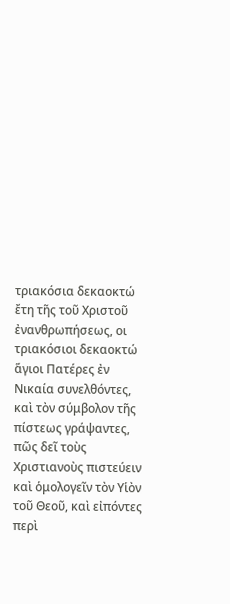τριακόσια δεκαοκτώ ἔτη τῆς τοῦ Χριστοῦ ἐνανθρωπήσεως, οι τριακόσιοι δεκαοκτώ ἅγιοι Πατέρες ἐν Νικαία συνελθόντες, καὶ τὸν σύμβολον τῆς πίστεως γράψαντες, πῶς δεῖ τοὺς Χριστιανοὺς πιστεύειν καὶ ὁμολογεῖν τὸν Υἱὸν τοῦ Θεοῦ, καὶ εἰπόντες περὶ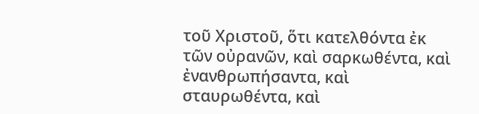τοῦ Χριστοῦ, ὅτι κατελθόντα ἐκ τῶν οὐρανῶν, καὶ σαρκωθέντα, καὶ ἐνανθρωπήσαντα, καὶ σταυρωθέντα, καὶ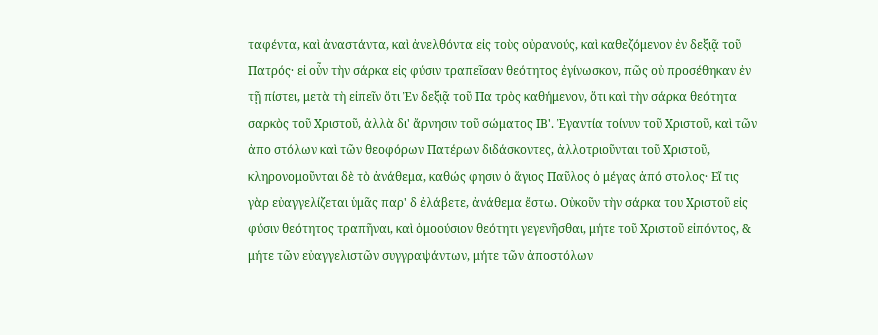ταφέντα, καὶ ἀναστάντα, καὶ ἀνελθόντα εἰς τοὺς οὐρανούς, καὶ καθεζόμενον ἐν δεξιᾷ τοῦ Πατρός· εἰ οὖν τὴν σάρκα εἰς φύσιν τραπεῖσαν θεότητος ἐγίνωσκον, πῶς οὐ προσέθηκαν ἐν τῇ πίστει, μετὰ τὴ εἰπεῖν ὅτι Ἐν δεξιᾷ τοῦ Πα τρὸς καθήμενον, ὅτι καὶ τὴν σάρκα θεότητα σαρκὸς τοῦ Χριστοῦ, ἀλλὰ δι' ἄρνησιν τοῦ σώματος ΙΒ'. Ἐγαντία τοίνυν τοῦ Χριστοῦ, καὶ τῶν ἀπο στόλων καὶ τῶν θεοφόρων Πατέρων διδάσκοντες, ἀλλοτριοῦνται τοῦ Χριστοῦ, κληρονομοῦνται δὲ τὸ ἀνάθεμα, καθώς φησιν ὁ ἅγιος Παῦλος ὁ μέγας ἀπό στολος· Εἴ τις γὰρ εὐαγγελίζεται ὑμᾶς παρ' δ ἐλάβετε, ἀνάθεμα ἔστω. Οὐκοῦν τὴν σάρκα του Χριστοῦ εἰς φύσιν θεότητος τραπῆναι, καὶ ὁμοούσιον θεότητι γεγενῆσθαι, μήτε τοῦ Χριστοῦ εἰπόντος, & μήτε τῶν εὐαγγελιστῶν συγγραψάντων, μήτε τῶν ἀποστόλων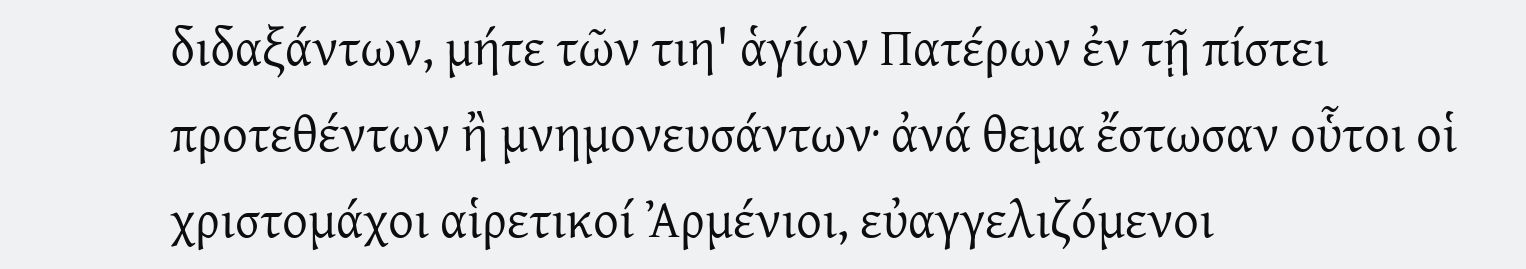διδαξάντων, μήτε τῶν τιη' ἁγίων Πατέρων ἐν τῇ πίστει προτεθέντων ἢ μνημονευσάντων· ἀνά θεμα ἔστωσαν οὗτοι οἱ χριστομάχοι αἱρετικοί Ἀρμένιοι, εὐαγγελιζόμενοι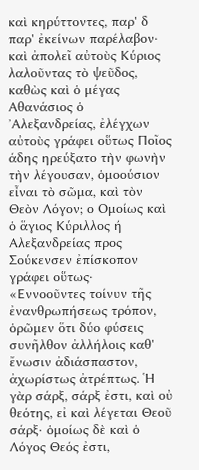καὶ κηρύττοντες, παρ' δ παρ' ἐκείνων παρέλαβον· καὶ ἀπολεῖ αὐτοὺς Κύριος λαλοῦντας τὸ ψεῦδος, καθὼς καὶ ὁ μέγας Αθανάσιος ὁ ᾿Αλεξανδρείας, ἐλέγχων αὐτοὺς γράφει οὕτως Ποῖος άδης ηρεύξατο τὴν φωνὴν τὴν λέγουσαν, ὁμοούσιον εἶναι τὸ σῶμα, καὶ τὸν Θεὸν Λόγον; ο Ομοίως καὶ ὁ ἅγιος Κύριλλος ή Αλεξανδρείας προς Σούκενσεν ἐπίσκοπον γράφει οὕτως· «Εννοοῦντες τοίνυν τῆς ἐνανθρωπήσεως τρόπον, ὁρῶμεν ὅτι δύο φύσεις συνῆλθον ἀλλήλοις καθ' ἔνωσιν ἀδιάσπαστον, ἀχωρίστως ἀτρέπτως. Ἡ γὰρ σάρξ, σάρξ ἐστι, καὶ οὐ θεότης, εἰ καὶ λέγεται Θεοῦ σάρξ· ὁμοίως δὲ καὶ ὁ Λόγος Θεός ἐστι,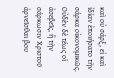καὶ οὐ σάρξ, εἰ καὶ ἰδίαν ἐποιήσατο τὴν σάρκα οἰκονομικῶς. Οὐδὲν δὲ τέως οἱ ἀσεβεῖς, ἢ τὴν σάρκωσιν Χριστοῦ ἀρνεῖσθαι βου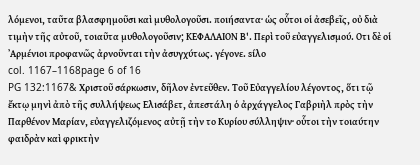λόμενοι, ταῦτα βλασφημοῦσι καὶ μυθολογοῦσι. ποιήσαντα· ὡς οὗτοι οἱ ἀσεβεῖς, οὐ διὰ τιμὴν τῆς αὐτοῦ, τοιαῦτα μυθολογοῦσιν; ΚΕΦΑΛΑΙΟΝ Β'. Περὶ τοῦ εὐαγγελισμού. Οτι δὲ οἱ ᾿Αρμένιοι προφανῶς ἀρνοῦνται τὴν ἀσυγχύτως. γέγονε. sίλο
col. 1167–1168page 6 of 16
PG 132:1167& Χριστοῦ σάρκωσιν, δῆλον ἐντεῦθεν. Τοῦ Εὐαγγελίου λέγοντος, ὅτι τῷ ἔκτῳ μηνὶ ἀπὸ τῆς συλλήψεως Ελισάβετ, ἀπεστάλη ὁ ἀρχάγγελος Γαβριὴλ πρὸς τὴν Παρθένον Μαρίαν, εὐαγγελιζόμενος αὐτῇ τὴν το Κυρίου σύλληψιν· οὗτοι τὴν τοιαύτην φαιδρὰν καὶ φρικτὴν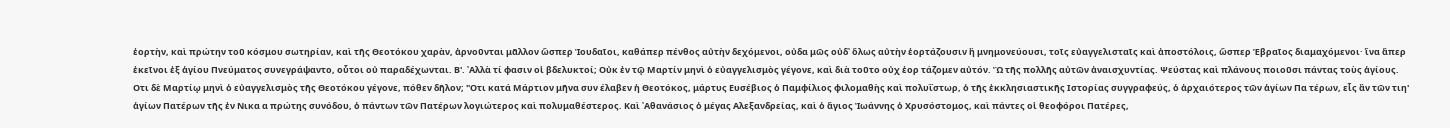ἑορτὴν, καὶ πρώτην τοῦ κόσμου σωτηρίαν, καὶ τῆς Θεοτόκου χαρὰν, ἀρνοῦνται μᾶλλον ὥσπερ Ἰουδαῖοι, καθάπερ πένθος αὐτὴν δεχόμενοι, οὐδα μῶς οὐδ᾽ ὅλως αὐτὴν ἑορτάζουσιν ἢ μνημονεύουσι, τοῖς εὐαγγελισταῖς καὶ ἀποστόλοις, ὥσπερ Ἑβραῖος διαμαχόμενοι· ἵνα ἅπερ ἐκεῖνοι ἐξ ἁγίου Πνεύματος συνεγράψαντο, οὗτοι οὐ παραδέχωνται. Β'. ᾿Αλλὰ τί φασιν οἱ βδελυκτοί; Οὐκ ἐν τῷ Μαρτίν μηνὶ ὁ εὐαγγελισμὸς γέγονε, καὶ διὰ τοῦτο οὐχ ἑορ τάζομεν αὐτόν. Ὢ τῆς πολλῆς αὐτῶν ἀναισχυντίας. Ψεύστας καὶ πλάνους ποιοῦσι πάντας τοὺς ἁγίους. Οτι δὲ Μαρτίῳ μηνὶ ὁ εὐαγγελισμὸς τῆς Θεοτόκου γέγονε, πόθεν δῆλον; "Οτι κατά Μάρτιον μῆνα συν έλαβεν ἡ Θεοτόκος, μάρτυς Ευσέβιος ὁ Παμφίλιος φιλομαθὴς καὶ πολυΐστωρ, ὁ τῆς ἐκκλησιαστικῆς Ιστορίας συγγραφεύς, ὁ ἀρχαιότερος τῶν ἁγίων Πα τέρων, εἷς ἂν τῶν τιη' ἁγίων Πατέρων τῆς ἐν Νικα α πρώτης συνόδου, ὁ πάντων τῶν Πατέρων λογιώτερος καὶ πολυμαθέστερος. Καὶ ᾿Αθανάσιος ὁ μέγας Αλεξανδρείας, καὶ ὁ ἅγιος Ἰωάννης ὁ Χρυσόστομος, καὶ πάντες οἱ θεοφόροι Πατέρες,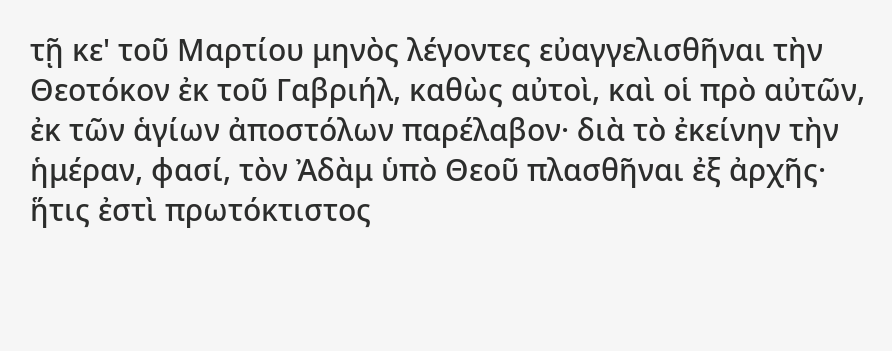τῇ κε' τοῦ Μαρτίου μηνὸς λέγοντες εὐαγγελισθῆναι τὴν Θεοτόκον ἐκ τοῦ Γαβριήλ, καθὼς αὐτοὶ, καὶ οἱ πρὸ αὐτῶν, ἐκ τῶν ἁγίων ἀποστόλων παρέλαβον· διὰ τὸ ἐκείνην τὴν ἡμέραν, φασί, τὸν Ἀδὰμ ὑπὸ Θεοῦ πλασθῆναι ἐξ ἀρχῆς· ἥτις ἐστὶ πρωτόκτιστος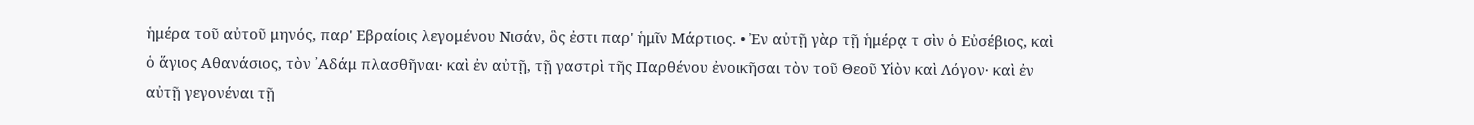ἡμέρα τοῦ αὐτοῦ μηνός, παρ' Εβραίοις λεγομένου Νισάν, ὃς ἐστι παρ' ἡμῖν Μάρτιος. • Ἐν αὐτῇ γὰρ τῇ ἡμέρᾳ τ σὶν ὁ Εὐσέβιος, καὶ ὁ ἅγιος Αθανάσιος, τὸν ᾿Αδάμ πλασθῆναι· καὶ ἐν αὐτῇ, τῇ γαστρὶ τῆς Παρθένου ἐνοικῆσαι τὸν τοῦ Θεοῦ Υἱὸν καὶ Λόγον· καὶ ἐν αὐτῇ γεγονέναι τῇ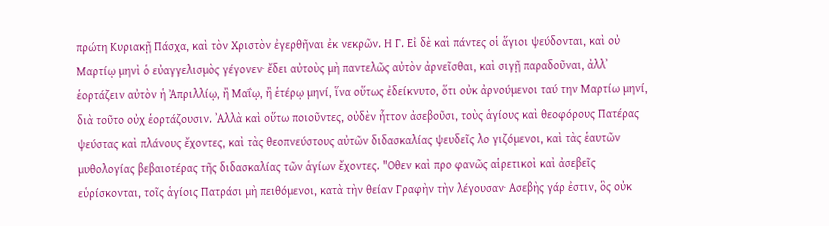πρώτη Κυριακῇ Πάσχα, καὶ τὸν Χριστὸν ἐγερθῆναι ἐκ νεκρῶν. Η Γ. Εἰ δὲ καὶ πάντες οἱ ἅγιοι ψεύδονται, καὶ οὐ Μαρτίῳ μηνὶ ὁ εὐαγγελισμὸς γέγονεν· ἔδει αὐτοὺς μὴ παντελῶς αὐτὸν ἀρνεῖσθαι, καὶ σιγῇ παραδοῦναι, ἀλλ᾽ ἑορτάζειν αὐτὸν ἡ Ἀπριλλίῳ, ἢ Μαΐῳ, ἢ ἑτέρῳ μηνί, ἵνα οὕτως ἐδείκνυτο, ὅτι οὐκ ἀρνούμενοι ταύ την Μαρτίω μηνί, διὰ τοῦτο οὐχ ἑορτάζουσιν. ᾿Αλλὰ καὶ οὕτω ποιοῦντες, οὐδὲν ἧττον ἀσεβοῦσι, τοὺς ἁγίους καὶ θεοφόρους Πατέρας ψεύστας καὶ πλάνους ἔχοντες, καὶ τὰς θεοπνεύστους αὐτῶν διδασκαλίας ψευδεῖς λο γιζόμενοι, καὶ τὰς ἑαυτῶν μυθολογίας βεβαιοτέρας τῆς διδασκαλίας τῶν ἁγίων ἔχοντες. "Οθεν καὶ προ φανῶς αἱρετικοὶ καὶ ἀσεβεῖς εὑρίσκονται, τοῖς ἁγίοις Πατράσι μὴ πειθόμενοι, κατὰ τὴν θείαν Γραφὴν τὴν λέγουσαν· Ασεβὴς γάρ ἐστιν, ὃς οὐκ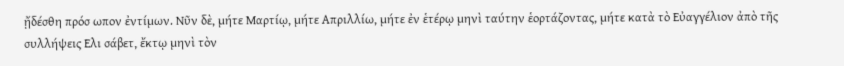ᾔδέσθη πρόσ ωπον ἐντίμων. Νῦν δὲ, μήτε Μαρτίῳ, μήτε Απριλλίω, μήτε ἐν ἑτέρῳ μηνὶ ταύτην ἑορτάζοντας, μήτε κατὰ τὸ Εὐαγγέλιον ἀπὸ τῆς συλλήψεις Ελι σάβετ, ἔκτῳ μηνὶ τὸν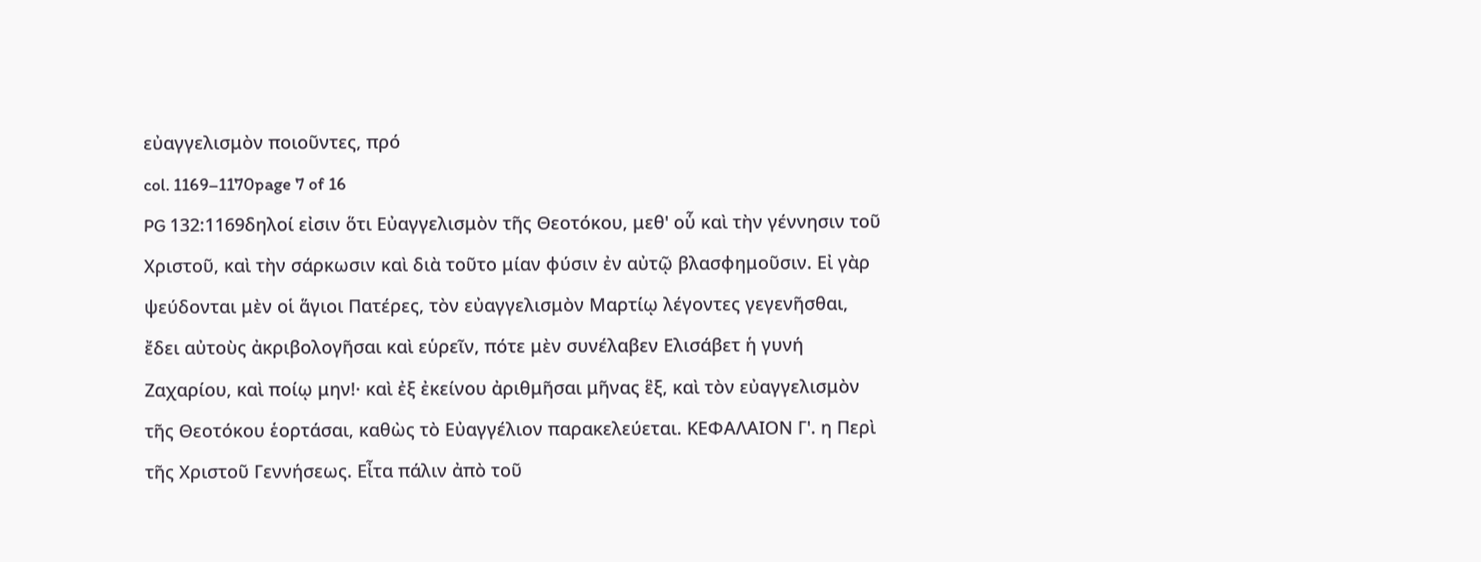εὐαγγελισμὸν ποιοῦντες, πρό
col. 1169–1170page 7 of 16
PG 132:1169δηλοί εἰσιν ὅτι Εὐαγγελισμὸν τῆς Θεοτόκου, μεθ' οὗ καὶ τὴν γέννησιν τοῦ Χριστοῦ, καὶ τὴν σάρκωσιν καὶ διὰ τοῦτο μίαν φύσιν ἐν αὐτῷ βλασφημοῦσιν. Εἰ γὰρ ψεύδονται μὲν οἱ ἅγιοι Πατέρες, τὸν εὐαγγελισμὸν Μαρτίῳ λέγοντες γεγενῆσθαι, ἔδει αὐτοὺς ἀκριβολογῆσαι καὶ εὑρεῖν, πότε μὲν συνέλαβεν Ελισάβετ ἡ γυνή Ζαχαρίου, καὶ ποίῳ μην!· καὶ ἐξ ἐκείνου ἀριθμῆσαι μῆνας ἓξ, καὶ τὸν εὐαγγελισμὸν τῆς Θεοτόκου ἑορτάσαι, καθὼς τὸ Εὐαγγέλιον παρακελεύεται. ΚΕΦΑΛΑΙΟΝ Γ'. η Περὶ τῆς Χριστοῦ Γεννήσεως. Εἶτα πάλιν ἀπὸ τοῦ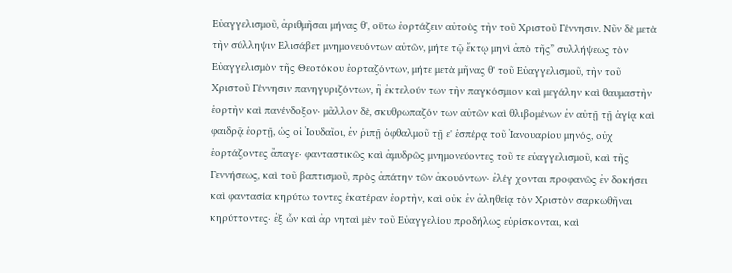Εὐαγγελισμοῦ, ἀριθμῆσαι μήνας θ', οὕτω ἑορτάζειν αὐτοὺς τὴν τοῦ Χριστοῦ Γέννησιν. Νῦν δὲ μετὰ τὴν σύλληψιν Ελισάβετ μνημονευόντων αὐτῶν, μήτε τῷ ἔκτῳ μηνὶ ἀπὸ τῆς” συλλήψεως τὸν Εὐαγγελισμὸν τῆς Θεοτόκου ἑορταζόντων, μήτε μετὰ μῆνας θ' τοῦ Εὐαγγελισμοῦ, τὴν τοῦ Χριστοῦ Γέννησιν πανηγυριζόντων, ἢ ἐκτελούν των τὴν παγκόσμιον καὶ μεγάλην καὶ θαυμαστὴν ἑορτὴν καὶ πανένδοξον· μᾶλλον δὲ, σκυθρωπαζόν των αὐτῶν καὶ θλιβομένων ἐν αὐτῇ τῇ ἁγίᾳ καὶ φαιδρᾷ ἑορτῇ, ὡς οἱ Ἰουδαῖοι, ἐν ῥιπῇ ὀφθαλμοῦ τῇ ε' ἑσπέρᾳ τοῦ Ἰανουαρίου μηνός, οὐχ ἑορτάζοντες ἄπαγε· φανταστικῶς καὶ ἀμυδρῶς μνημονεύοντες τοῦ τε εὐαγγελισμοῦ, καὶ τῆς Γεννήσεως, καὶ τοῦ βαπτισμοῦ, πρὸς ἀπάτην τῶν ἀκουόντων· ἐλέγ χονται προφανῶς ἐν δοκήσει καὶ φαντασία κηρύτω τοντες ἑκατέραν ἑορτὴν, καὶ οὐκ ἐν ἀληθείᾳ τὸν Χριστὸν σαρκωθῆναι κηρύττοντες· ἐξ ὧν καὶ ἀρ νηταὶ μὲν τοῦ Εὐαγγελίου προδήλως εὑρίσκονται, καὶ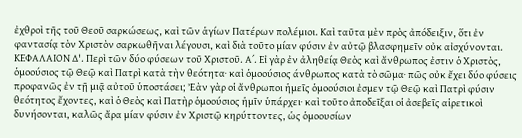ἐχθροὶ τῆς τοῦ Θεοῦ σαρκώσεως, καὶ τῶν ἁγίων Πατέρων πολέμιοι. Καὶ ταῦτα μὲν πρὸς ἀπόδειξιν, ὅτι ἐν φαντασίᾳ τὸν Χριστὸν σαρκωθῆναι λέγουσι, καὶ διὰ τοῦτο μίαν φύσιν ἐν αὐτῷ βλασφημεῖν οὐκ αἰσχύνονται. ΚΕΦΑΛΑΙΟΝ Δ'. Περὶ τῶν δύο φύσεων τοῦ Χριστοῦ. Α΄. Εἰ γὰρ ἐν ἀληθείᾳ Θεὸς καὶ ἄνθρωπος ἐστιν ὁ Χριστὸς, ὁμοούσιος τῷ Θεῷ καὶ Πατρὶ κατὰ τὴν θεότητα· καὶ ὁμοούσιος άνθρωπος κατὰ τὸ σῶμα· πῶς οὐκ ἔχει δύο φύσεις προφανῶς ἐν τῇ μιᾷ αὐτοῦ ὑποστάσει; Ἐὰν γὰρ οἱ ἄνθρωποι ἡμεῖς ὁμοούσιοι ἐσμεν τῷ Θεῷ καὶ Πατρὶ φύσιν θεότητος ἔχοντες, καὶ ὁ Θεὸς καὶ Πατὴρ ὁμοούσιος ἡμῖν ὑπάρχει· καὶ τοῦτο ἀποδεῖξαι οἱ ἀσεβεῖς αἱρετικοὶ δυνήσονται, καλῶς ἄρα μίαν φύσιν ἐν Χριστῷ κηρύττοντες, ὡς ὁμοουσίων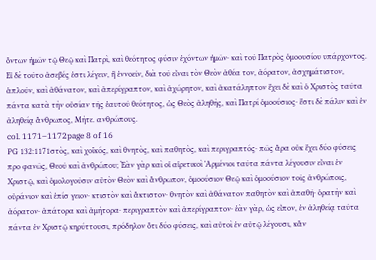ὄντων ἡμῶν τῷ Θεῷ καὶ Πατρὶ, καὶ θεότητος φύσιν ἐχόντων ἡμῶν· καὶ τοῦ Πατρὸς ὁμοουσίου υπάρχοντος. Εἰ δὲ τοῦτο ἀσεβές ἐστι λέγειν, ἢ ἐννοεῖν, διὰ τοῦ εἶναι τὸν Θεὸν ἀθέα τον, ἀόρατον, ἀσχημάτιστον, ἁπλοῦν, καὶ ἀθάνατον, καὶ ἀπερίγραπτον, καὶ ἀχώρητον, καὶ ἀκατάληπτον ἔχει δὲ καὶ ὁ Χριστὸς ταῦτα πάντα κατὰ τὴν οὐσίαν τῆς ἑαυτοῦ θεότητος, ὡς Θεὸς ἀληθὴς, καὶ Πατρί ὁμοούσιος· ἔστι δὲ πάλιν καὶ ἐν ἀληθείᾳ ἄνθρωπος, Μήτε. ανθρώπους.
col. 1171–1172page 8 of 16
PG 132:1171στὸς, καὶ χοϊκός, καὶ θνητὸς, καὶ παθητὸς, καὶ περιγραπτός· πῶς ἄρα οὐκ ἔχει δύο φύσεις προ φανῶς, Θεοῦ καὶ ἀνθρώπου; Ἐὰν γὰρ καὶ οἱ αἱρετικοὶ ᾿Αρμένιοι ταῦτα πάντα λέγουσιν εἶναι ἐν Χριστῷ, καὶ ὁμολογοῦσιν αὐτὸν Θεὸν καὶ ἄνθρωπον, ὁμοούσιον Θεῷ καὶ ὁμοούσιον τοῖς ἀνθρώποις, οὐράνιον καὶ ἐπίσ γειον· κτιστὸν καὶ ἄκτιστον· θνητὸν καὶ ἀθάνατον παθητὸν καὶ ἀπαθῆ· ὁρατὴν καὶ ἀόρατον· ἀπάτορα καὶ ἀμήτορα· περιγραπτὸν καὶ ἀπερίγραπτον· ἐὰν γὰρ, ὡς εἶπον, ἐν ἀληθείᾳ ταῦτα πάντα ἐν Χριστῷ κηρύττουσι, πρόδηλον ὅτι δύο φύσεις, καὶ αὐτοὶ ἐν αὐτῷ λέγουσι, κἂν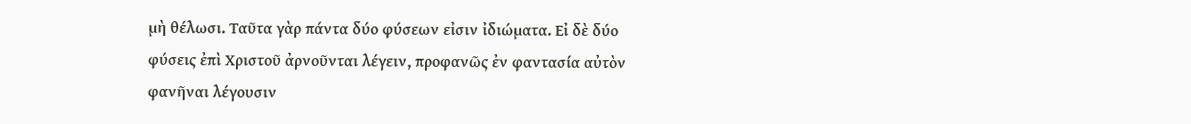μὴ θέλωσι. Ταῦτα γὰρ πάντα δύο φύσεων εἰσιν ἰδιώματα. Εἰ δὲ δύο φύσεις ἐπὶ Χριστοῦ ἀρνοῦνται λέγειν, προφανῶς ἐν φαντασία αὐτὸν φανῆναι λέγουσιν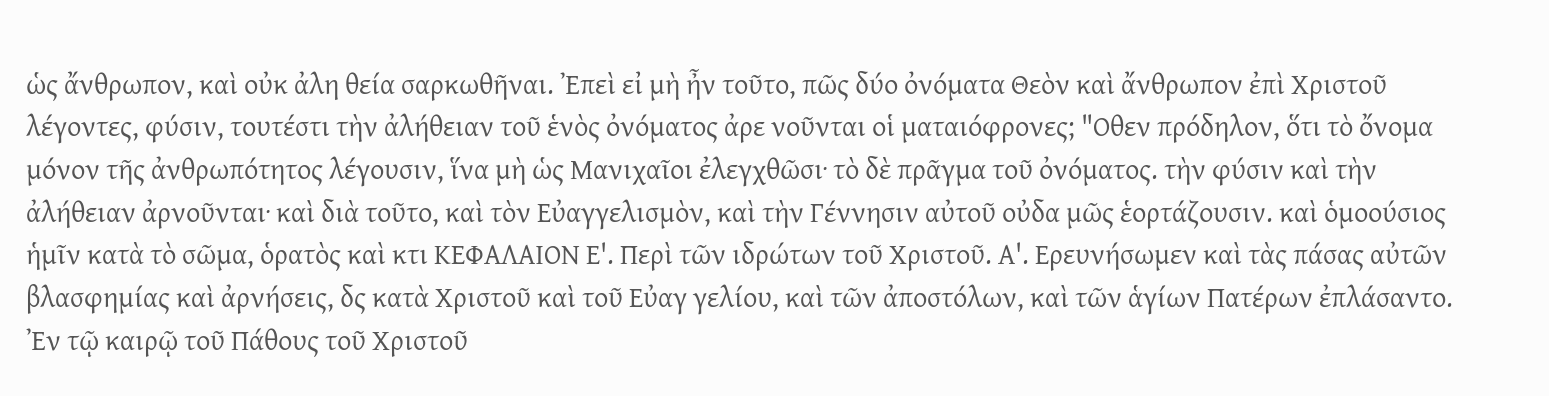ὡς ἄνθρωπον, καὶ οὐκ ἀλη θεία σαρκωθῆναι. Ἐπεὶ εἰ μὴ ἦν τοῦτο, πῶς δύο ὀνόματα Θεὸν καὶ ἄνθρωπον ἐπὶ Χριστοῦ λέγοντες, φύσιν, τουτέστι τὴν ἀλήθειαν τοῦ ἑνὸς ὀνόματος ἀρε νοῦνται οἱ ματαιόφρονες; "Οθεν πρόδηλον, ὅτι τὸ ὄνομα μόνον τῆς ἀνθρωπότητος λέγουσιν, ἵνα μὴ ὡς Μανιχαῖοι ἐλεγχθῶσι· τὸ δὲ πρᾶγμα τοῦ ὀνόματος. τὴν φύσιν καὶ τὴν ἀλήθειαν ἀρνοῦνται· καὶ διὰ τοῦτο, καὶ τὸν Εὐαγγελισμὸν, καὶ τὴν Γέννησιν αὐτοῦ οὐδα μῶς ἑορτάζουσιν. καὶ ὁμοούσιος ἡμῖν κατὰ τὸ σῶμα, ὁρατὸς καὶ κτι ΚΕΦΑΛΑΙΟΝ Ε'. Περὶ τῶν ιδρώτων τοῦ Χριστοῦ. Α'. Ερευνήσωμεν καὶ τὰς πάσας αὐτῶν βλασφημίας καὶ ἀρνήσεις, δς κατὰ Χριστοῦ καὶ τοῦ Εὐαγ γελίου, καὶ τῶν ἀποστόλων, καὶ τῶν ἁγίων Πατέρων ἐπλάσαντο. Ἐν τῷ καιρῷ τοῦ Πάθους τοῦ Χριστοῦ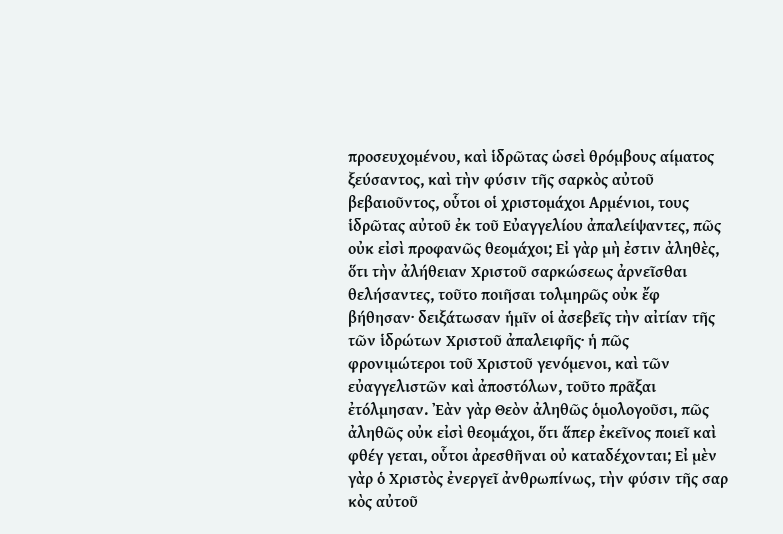προσευχομένου, καὶ ἱδρῶτας ὡσεὶ θρόμβους αίματος ξεύσαντος, καὶ τὴν φύσιν τῆς σαρκὸς αὐτοῦ βεβαιοῦντος, οὗτοι οἱ χριστομάχοι Αρμένιοι, τους ἱδρῶτας αὐτοῦ ἐκ τοῦ Εὐαγγελίου ἀπαλείψαντες, πῶς οὐκ εἰσὶ προφανῶς θεομάχοι; Εἰ γὰρ μὴ ἐστιν ἀληθὲς, ὅτι τὴν ἀλήθειαν Χριστοῦ σαρκώσεως ἀρνεῖσθαι θελήσαντες, τοῦτο ποιῆσαι τολμηρῶς οὐκ ἔφ βήθησαν· δειξάτωσαν ἡμῖν οἱ ἀσεβεῖς τὴν αἰτίαν τῆς τῶν ἱδρώτων Χριστοῦ ἀπαλειφῆς· ἡ πῶς φρονιμώτεροι τοῦ Χριστοῦ γενόμενοι, καὶ τῶν εὐαγγελιστῶν καὶ ἀποστόλων, τοῦτο πρᾶξαι ἐτόλμησαν. Ἐὰν γὰρ Θεὸν ἀληθῶς ὁμολογοῦσι, πῶς ἀληθῶς οὐκ εἰσὶ θεομάχοι, ὅτι ἅπερ ἐκεῖνος ποιεῖ καὶ φθέγ γεται, οὗτοι ἀρεσθῆναι οὐ καταδέχονται; Εἰ μὲν γὰρ ὁ Χριστὸς ἐνεργεῖ ἀνθρωπίνως, τὴν φύσιν τῆς σαρ κὸς αὐτοῦ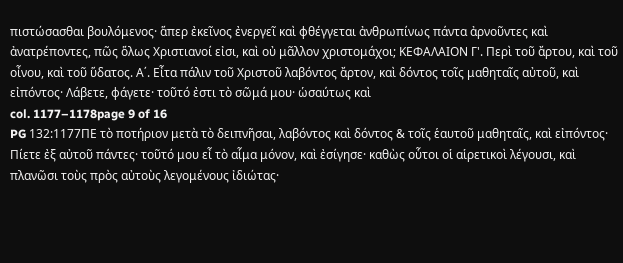πιστώσασθαι βουλόμενος· ἅπερ ἐκεῖνος ἐνεργεῖ καὶ φθέγγεται ἀνθρωπίνως πάντα ἀρνοῦντες καὶ ἀνατρέποντες, πῶς ὅλως Χριστιανοί εἰσι, καὶ οὐ μᾶλλον χριστομάχοι; ΚΕΦΑΛΑΙΟΝ Γ'. Περὶ τοῦ ἄρτου, καὶ τοῦ οἶνου, καὶ τοῦ ὕδατος. Α΄. Εἶτα πάλιν τοῦ Χριστοῦ λαβόντος ἄρτον, καὶ δόντος τοῖς μαθηταῖς αὐτοῦ, καὶ εἰπόντος· Λάβετε, φάγετε· τοῦτό ἐστι τὸ σῶμά μου· ὡσαύτως καὶ
col. 1177–1178page 9 of 16
PG 132:1177ΠΕ τὸ ποτήριον μετὰ τὸ δειπνῆσαι, λαβόντος καὶ δόντος & τοῖς ἑαυτοῦ μαθηταῖς, καὶ εἰπόντος· Πίετε ἐξ αὐτοῦ πάντες· τοῦτό μου εἶ τὸ αἷμα μόνον, καὶ ἐσίγησε· καθὼς οὗτοι οἱ αἱρετικοὶ λέγουσι, καὶ πλανῶσι τοὺς πρὸς αὐτοὺς λεγομένους ἰδιώτας·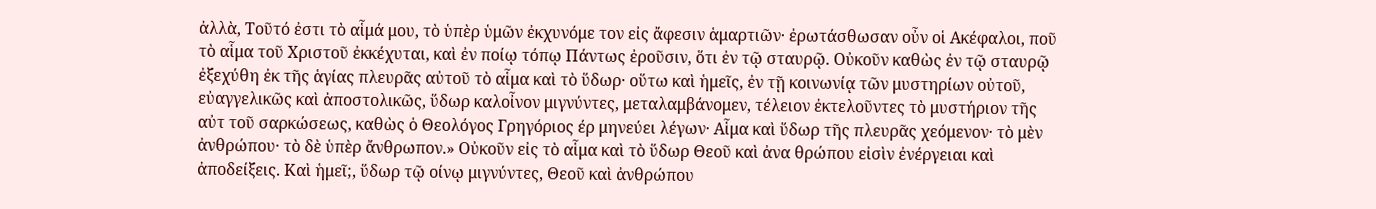ἀλλὰ, Τοῦτό ἐστι τὸ αἷμά μου, τὸ ὑπὲρ ὑμῶν ἐκχυνόμε τον εἰς ἄφεσιν ἁμαρτιῶν· ἐρωτάσθωσαν οὖν οἱ Ακέφαλοι, ποῦ τὸ αἷμα τοῦ Χριστοῦ ἐκκέχυται, καὶ ἐν ποίῳ τόπῳ Πάντως ἐροῦσιν, ὅτι ἐν τῷ σταυρῷ. Οὐκοῦν καθὼς ἐν τῷ σταυρῷ ἐξεχύθη ἐκ τῆς ἁγίας πλευρᾶς αὐτοῦ τὸ αἷμα καὶ τὸ ὕδωρ· οὕτω καὶ ἡμεῖς, ἐν τῇ κοινωνίᾳ τῶν μυστηρίων οὐτοῦ, εὐαγγελικῶς καὶ ἀποστολικῶς, ὕδωρ καλοἶνον μιγνύντες, μεταλαμβάνομεν, τέλειον ἐκτελοῦντες τὸ μυστήριον τῆς αὐτ τοῦ σαρκώσεως, καθὼς ὁ Θεολόγος Γρηγόριος έρ μηνεύει λέγων· Αἷμα καὶ ὕδωρ τῆς πλευρᾶς χεόμενον· τὸ μὲν ἀνθρώπου· τὸ δὲ ὑπὲρ ἄνθρωπον.» Οὐκοῦν εἰς τὸ αἷμα καὶ τὸ ὕδωρ Θεοῦ καὶ ἀνα θρώπου εἰσὶν ἐνέργειαι καὶ ἀποδείξεις. Καὶ ἡμεῖ;, ὕδωρ τῷ οίνῳ μιγνύντες, Θεοῦ καὶ ἀνθρώπου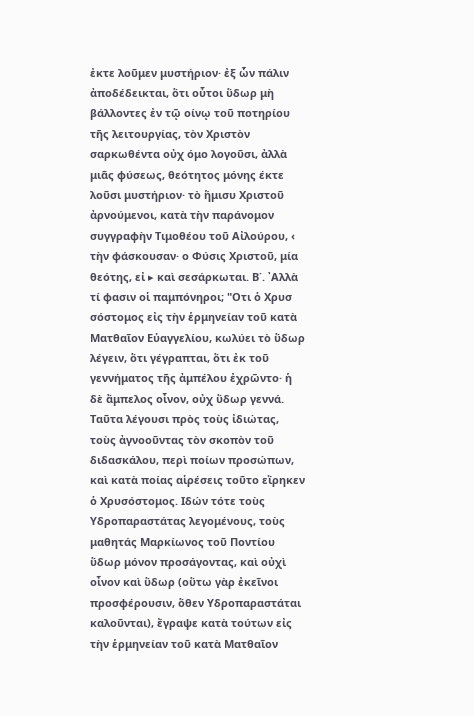ἐκτε λοῦμεν μυστήριον· ἐξ ὧν πάλιν ἀποδέδεικται, ὅτι οὗτοι ὕδωρ μὴ βάλλοντες ἐν τῷ οίνῳ τοῦ ποτηρίου τῆς λειτουργίας, τὸν Χριστὸν σαρκωθέντα οὐχ όμο λογοῦσι, ἀλλὰ μιᾶς φύσεως, θεότητος μόνης έκτε λοῦσι μυστήριον· τὸ ἥμισυ Χριστοῦ ἀρνούμενοι, κατὰ τὴν παράνομον συγγραφὴν Τιμοθέου τοῦ Αἰλούρου, ‹ τὴν φάσκουσαν· ο Φύσις Χριστοῦ, μία θεότης, εἰ ▸ καὶ σεσάρκωται. Β΄. ᾿Αλλὰ τί φασιν οἱ παμπόνηροι; "Οτι ὁ Χρυσ σόστομος εἰς τὴν ἑρμηνείαν τοῦ κατὰ Ματθαῖον Εὐαγγελίου, κωλύει τὸ ὕδωρ λέγειν, ὅτι γέγραπται, ὅτι ἐκ τοῦ γεννήματος τῆς ἀμπέλου ἐχρῶντο· ἡ δὲ ἄμπελος οἶνον, οὐχ ὕδωρ γεννά. Ταῦτα λέγουσι πρὸς τοὺς ἰδιώτας, τοὺς ἀγνοοῦντας τὸν σκοπὸν τοῦ διδασκάλου, περὶ ποίων προσώπων, καὶ κατὰ ποίας αἱρέσεις τοῦτο εἴρηκεν ὁ Χρυσόστομος. Ιδών τότε τοὺς Υδροπαραστάτας λεγομένους, τοὺς μαθητάς Μαρκίωνος τοῦ Ποντίου ὕδωρ μόνον προσάγοντας, καὶ οὐχὶ οἶνον καὶ ὕδωρ (οὕτω γὰρ ἐκεῖνοι προσφέρουσιν, ὅθεν Υδροπαραστάται καλοῦνται), ἔγραψε κατὰ τούτων εἰς τὴν ἑρμηνείαν τοῦ κατὰ Ματθαῖον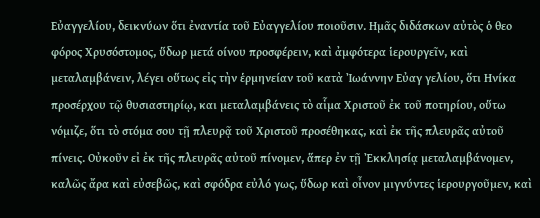Εὐαγγελίου, δεικνύων ὅτι ἐναντία τοῦ Εὐαγγελίου ποιοῦσιν. Ημᾶς διδάσκων αὐτὸς ὁ θεο φόρος Χρυσόστομος, ὕδωρ μετά οίνου προσφέρειν, καὶ ἀμφότερα ἱερουργεῖν, καὶ μεταλαμβάνειν, λέγει οὕτως εἰς τὴν ἑρμηνείαν τοῦ κατὰ Ἰωάννην Εὐαγ γελίου, ὅτι Ηνίκα προσέρχου τῷ θυσιαστηρίῳ, και μεταλαμβάνεις τὸ αἷμα Χριστοῦ ἐκ τοῦ ποτηρίου, οὕτω νόμιζε, ὅτι τὸ στόμα σου τῇ πλευρᾷ τοῦ Χριστοῦ προσέθηκας, καὶ ἐκ τῆς πλευρᾶς αὐτοῦ πίνεις. Οὐκοῦν εἰ ἐκ τῆς πλευρᾶς αὐτοῦ πίνομεν, ἅπερ ἐν τῇ Ἐκκλησίᾳ μεταλαμβάνομεν, καλῶς ἄρα καὶ εὐσεβῶς, καὶ σφόδρα εὐλό γως, ὕδωρ καὶ οἶνον μιγνύντες ἱερουργοῦμεν, καὶ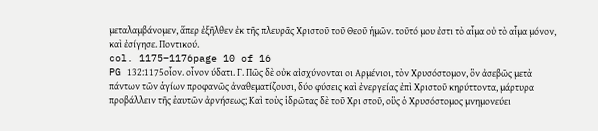μεταλαμβάνομεν, ἅπερ ἐξῆλθεν ἐκ τῆς πλευρᾶς Χριστοῦ τοῦ Θεοῦ ἡμῶν. τοῦτό μου ἐστι τὸ αἷμα οὐ τὸ αἷμα μόνον, καὶ ἐσίγησε. Ποντικού.
col. 1175–1176page 10 of 16
PG 132:1175οἷον. οἶνον ύδατι. Γ. Πῶς δὲ οὐκ αἰσχύνονται οι Αρμένιοι, τὸν Χρυσόστομον, ὃν ἀσεβῶς μετὰ πάντων τῶν ἁγίων προφανῶς ἀναθεματίζουσι, δύο φύσεις καὶ ἐνεργείας ἐπὶ Χριστοῦ κηρύττοντα, μάρτυρα προβάλλειν τῆς ἑαυτῶν ἀρνήσεως; Καὶ τοὺς ἱδρῶτας δὲ τοῦ Χρι στοῦ, οὓς ὁ Χρυσόστομος μνημονεύει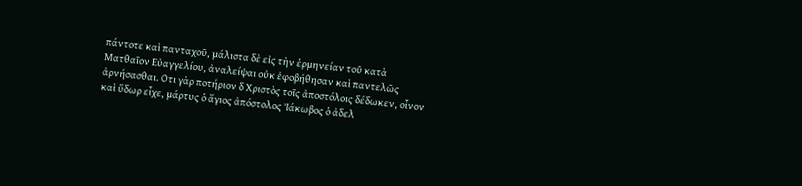πάντοτε καὶ πανταχοῦ, μάλιστα δὲ εἰς τὴν ἑρμηνείαν τοῦ κατὰ Ματθαῖον Εὐαγγελίου, ἀναλείψαι οὐκ ἐφοβήθησαν καὶ παντελῶς ἀρνήσασθαι. Οτι γὰρ ποτήριον δ Χριστὸς τοῖς ἀποστόλοις δέδωκεν, οἶνον καὶ ὕδωρ εἶχε, μάρτυς ὁ ἅγιος ἀπόστολος Ἰάκωβος ὁ ἀδελ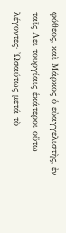φόθεος, καὶ Μάρκος ὁ εὐαγγελιστὴς, ἐν ταῖς Λει τουργίαις ἑκάτεροι οὕτω λέγοντες· 'Ωσαύτως μετά τὸ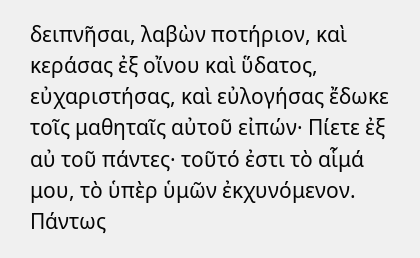δειπνῆσαι, λαβὼν ποτήριον, καὶ κεράσας ἐξ οἴνου καὶ ὕδατος, εὐχαριστήσας, καὶ εὐλογήσας ἔδωκε τοῖς μαθηταῖς αὐτοῦ εἰπών· Πίετε ἐξ αὐ τοῦ πάντες· τοῦτό ἐστι τὸ αἷμά μου, τὸ ὑπὲρ ὑμῶν ἐκχυνόμενον. Πάντως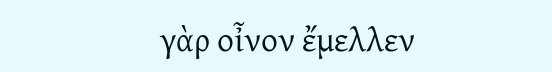γὰρ οἶνον ἔμελλεν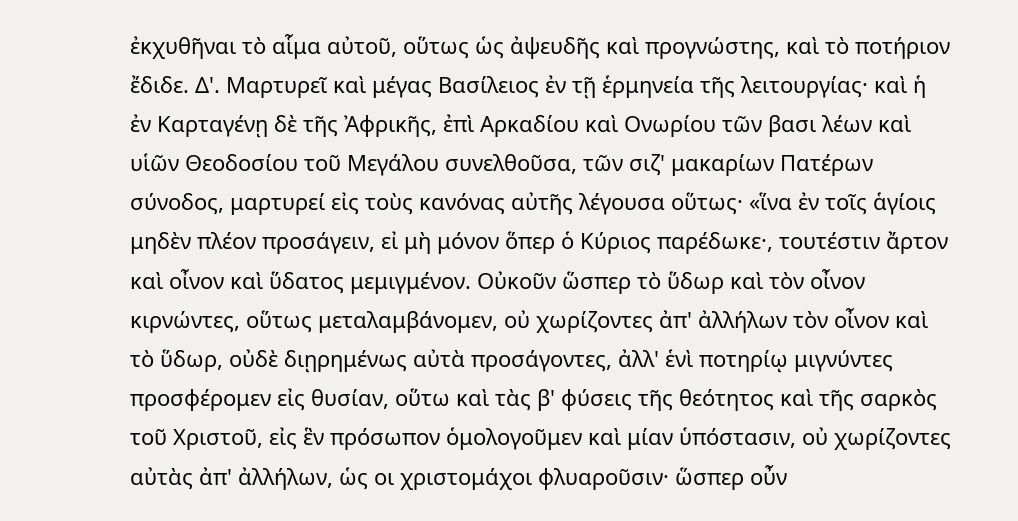ἐκχυθῆναι τὸ αἷμα αὐτοῦ, οὕτως ὡς ἀψευδῆς καὶ προγνώστης, καὶ τὸ ποτήριον ἔδιδε. Δ'. Μαρτυρεῖ καὶ μέγας Βασίλειος ἐν τῇ ἑρμηνεία τῆς λειτουργίας· καὶ ἡ ἐν Καρταγένῃ δὲ τῆς Ἀφρικῆς, ἐπὶ Αρκαδίου καὶ Ονωρίου τῶν βασι λέων καὶ υἱῶν Θεοδοσίου τοῦ Μεγάλου συνελθοῦσα, τῶν σιζ' μακαρίων Πατέρων σύνοδος, μαρτυρεί εἰς τοὺς κανόνας αὐτῆς λέγουσα οὕτως· «ἵνα ἐν τοῖς ἁγίοις μηδὲν πλέον προσάγειν, εἰ μὴ μόνον ὅπερ ὁ Κύριος παρέδωκε·, τουτέστιν ἄρτον καὶ οἶνον καὶ ὕδατος μεμιγμένον. Οὐκοῦν ὥσπερ τὸ ὕδωρ καὶ τὸν οἶνον κιρνώντες, οὕτως μεταλαμβάνομεν, οὐ χωρίζοντες ἀπ' ἀλλήλων τὸν οἶνον καὶ τὸ ὕδωρ, οὐδὲ διῃρημένως αὐτὰ προσάγοντες, ἀλλ' ἑνὶ ποτηρίῳ μιγνύντες προσφέρομεν εἰς θυσίαν, οὕτω καὶ τὰς β' φύσεις τῆς θεότητος καὶ τῆς σαρκὸς τοῦ Χριστοῦ, εἰς ἓν πρόσωπον ὁμολογοῦμεν καὶ μίαν ὑπόστασιν, οὐ χωρίζοντες αὐτὰς ἀπ' ἀλλήλων, ὡς οι χριστομάχοι φλυαροῦσιν· ὥσπερ οὖν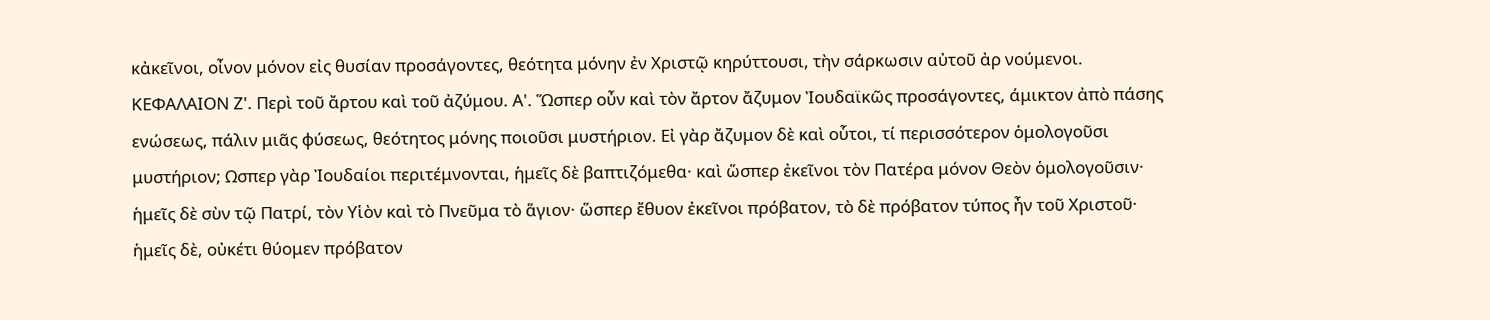κἀκεῖνοι, οἶνον μόνον εἰς θυσίαν προσάγοντες, θεότητα μόνην ἐν Χριστῷ κηρύττουσι, τὴν σάρκωσιν αὐτοῦ ἀρ νούμενοι. ΚΕΦΑΛΑΙΟΝ Ζ'. Περὶ τοῦ ἄρτου καὶ τοῦ ἀζύμου. Α'. Ὥσπερ οὖν καὶ τὸν ἄρτον ἄζυμον Ἰουδαϊκῶς προσάγοντες, άμικτον ἀπὸ πάσης ενώσεως, πάλιν μιᾶς φύσεως, θεότητος μόνης ποιοῦσι μυστήριον. Εἰ γὰρ ἄζυμον δὲ καὶ οὗτοι, τί περισσότερον ὁμολογοῦσι μυστήριον; Ωσπερ γὰρ Ἰουδαίοι περιτέμνονται, ἡμεῖς δὲ βαπτιζόμεθα· καὶ ὥσπερ ἐκεῖνοι τὸν Πατέρα μόνον Θεὸν ὁμολογοῦσιν· ἡμεῖς δὲ σὺν τῷ Πατρί, τὸν Υἱὸν καὶ τὸ Πνεῦμα τὸ ἅγιον· ὥσπερ ἔθυον ἐκεῖνοι πρόβατον, τὸ δὲ πρόβατον τύπος ἦν τοῦ Χριστοῦ· ἡμεῖς δὲ, οὐκέτι θύομεν πρόβατον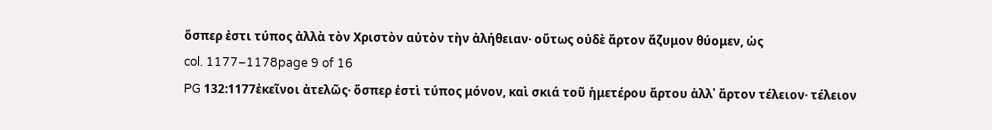ὅσπερ ἐστι τύπος ἀλλὰ τὸν Χριστὸν αὐτὸν τὴν ἀλήθειαν· οὕτως οὐδὲ ἄρτον ἄζυμον θύομεν, ὡς
col. 1177–1178page 9 of 16
PG 132:1177ἐκεῖνοι ἀτελῶς· ὅσπερ ἐστὶ τύπος μόνον, καὶ σκιά τοῦ ἡμετέρου ἄρτου ἀλλ᾽ ἄρτον τέλειον· τέλειον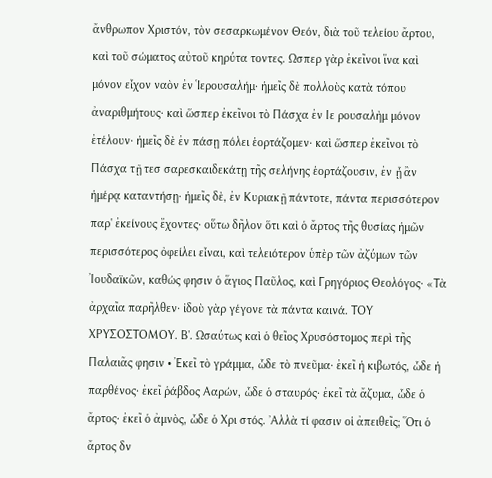ἄνθρωπον Χριστόν, τὸν σεσαρκωμένον Θεόν, διὰ τοῦ τελείου ἄρτου, καὶ τοῦ σώματος αὐτοῦ κηρύτα τοντες. Ωσπερ γὰρ ἐκεῖνοι ἵνα καὶ μόνον εἶχον ναὸν ἐν Ἱερουσαλήμ· ἡμεῖς δὲ πολλοὺς κατὰ τόπου ἀναριθμήτους· καὶ ὥσπερ ἐκεῖνοι τὸ Πάσχα ἐν Ιε ρουσαλὴμ μόνον ἐτέλουν· ἡμεῖς δὲ ἐν πάσῃ πόλει ἑορτάζομεν· καὶ ὥσπερ ἐκεῖνοι τὸ Πάσχα τῇ τεσ σαρεσκαιδεκάτῃ τῆς σελήνης ἑορτάζουσιν, ἐν ᾗ ἂν ἡμέρᾳ καταντήσῃ· ἡμεῖς δὲ, ἐν Κυριακῇ πάντοτε, πάντα περισσότερον παρ' ἐκείνους ἔχοντες· οὕτω δῆλον ὅτι καὶ ὁ ἄρτος τῆς θυσίας ἡμῶν περισσότερος ὀφείλει εἶναι, καὶ τελειότερον ὑπὲρ τῶν ἀζύμων τῶν Ἰουδαϊκῶν, καθώς φησιν ὁ ἅγιος Παῦλος, καὶ Γρηγόριος Θεολόγος· «Τὰ ἀρχαῖα παρῆλθεν· ἰδοὺ γὰρ γέγονε τὰ πάντα καινά. ΤΟΥ ΧΡΥΣΟΣΤΟΜΟΥ. Β'. Ωσαύτως καὶ ὁ θεῖος Χρυσόστομος περὶ τῆς Παλαιᾶς φησιν • Ἐκεῖ τὸ γράμμα, ὧδε τὸ πνεῦμα· ἐκεῖ ἡ κιβωτός, ὧδε ἡ παρθένος· ἐκεῖ ῥάβδος Ααρών, ὧδε ὁ σταυρός· ἐκεῖ τὰ ἄζυμα, ὧδε ὁ ἄρτος· ἐκεῖ ὁ ἀμνὸς, ὧδε ὁ Χρι στός. ᾿Αλλὰ τί φασιν οἱ ἀπειθεῖς; Ὅτι ὁ ἄρτος δν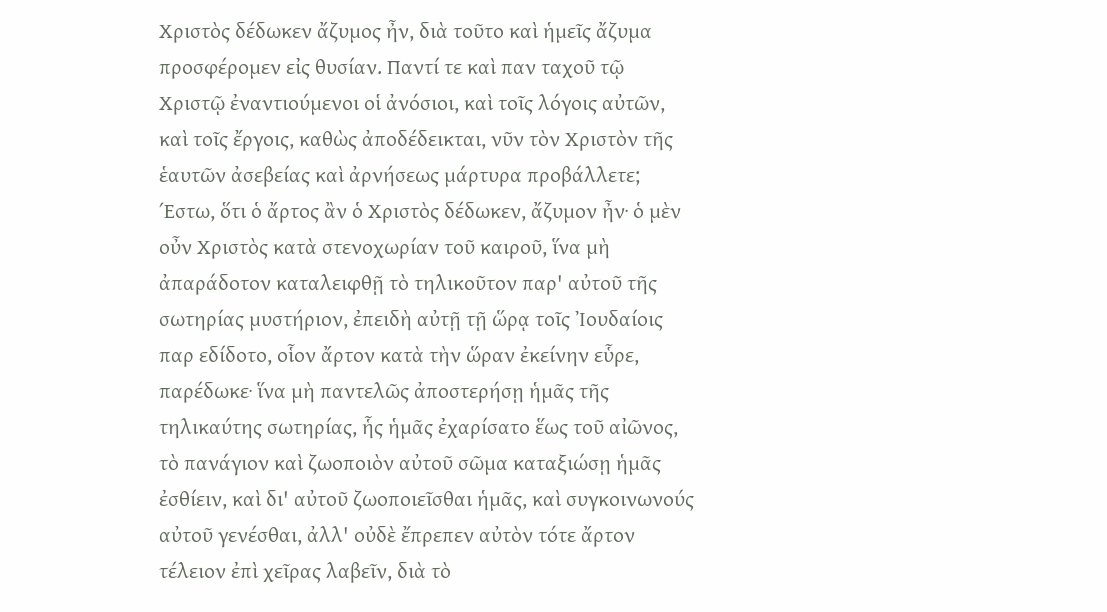Χριστὸς δέδωκεν ἄζυμος ἦν, διὰ τοῦτο καὶ ἡμεῖς ἄζυμα προσφέρομεν εἰς θυσίαν. Παντί τε καὶ παν ταχοῦ τῷ Χριστῷ ἐναντιούμενοι οἱ ἀνόσιοι, καὶ τοῖς λόγοις αὐτῶν, καὶ τοῖς ἔργοις, καθὼς ἀποδέδεικται, νῦν τὸν Χριστὸν τῆς ἑαυτῶν ἀσεβείας καὶ ἀρνήσεως μάρτυρα προβάλλετε; Έστω, ὅτι ὁ ἄρτος ἂν ὁ Χριστὸς δέδωκεν, ἄζυμον ἦν· ὁ μὲν οὖν Χριστὸς κατὰ στενοχωρίαν τοῦ καιροῦ, ἵνα μὴ ἀπαράδοτον καταλειφθῇ τὸ τηλικοῦτον παρ' αὐτοῦ τῆς σωτηρίας μυστήριον, ἐπειδὴ αὐτῇ τῇ ὥρᾳ τοῖς Ἰουδαίοις παρ εδίδοτο, οἷον ἄρτον κατὰ τὴν ὥραν ἐκείνην εὗρε, παρέδωκε· ἵνα μὴ παντελῶς ἀποστερήσῃ ἡμᾶς τῆς τηλικαύτης σωτηρίας, ἧς ἡμᾶς ἐχαρίσατο ἕως τοῦ αἰῶνος, τὸ πανάγιον καὶ ζωοποιὸν αὐτοῦ σῶμα καταξιώσῃ ἡμᾶς ἐσθίειν, καὶ δι' αὐτοῦ ζωοποιεῖσθαι ἡμᾶς, καὶ συγκοινωνούς αὐτοῦ γενέσθαι, ἀλλ' οὐδὲ ἔπρεπεν αὐτὸν τότε ἄρτον τέλειον ἐπὶ χεῖρας λαβεῖν, διὰ τὸ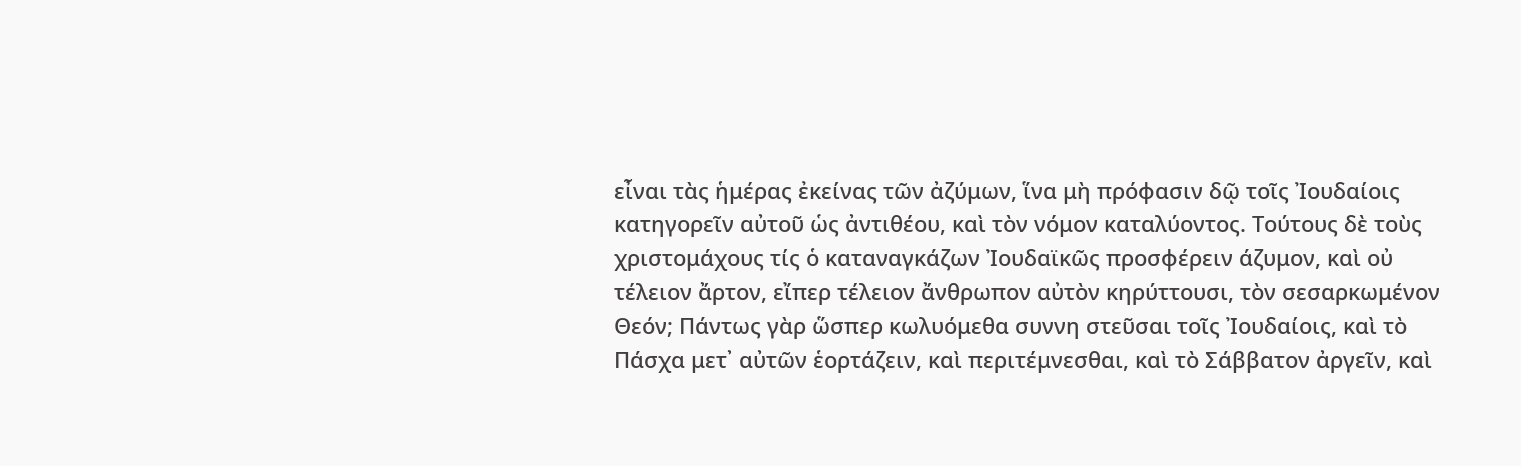εἶναι τὰς ἡμέρας ἐκείνας τῶν ἀζύμων, ἵνα μὴ πρόφασιν δῷ τοῖς Ἰουδαίοις κατηγορεῖν αὐτοῦ ὡς ἀντιθέου, καὶ τὸν νόμον καταλύοντος. Τούτους δὲ τοὺς χριστομάχους τίς ὁ καταναγκάζων Ἰουδαϊκῶς προσφέρειν άζυμον, καὶ οὐ τέλειον ἄρτον, εἴπερ τέλειον ἄνθρωπον αὐτὸν κηρύττουσι, τὸν σεσαρκωμένον Θεόν; Πάντως γὰρ ὥσπερ κωλυόμεθα συννη στεῦσαι τοῖς Ἰουδαίοις, καὶ τὸ Πάσχα μετ᾿ αὐτῶν ἑορτάζειν, καὶ περιτέμνεσθαι, καὶ τὸ Σάββατον ἀργεῖν, καὶ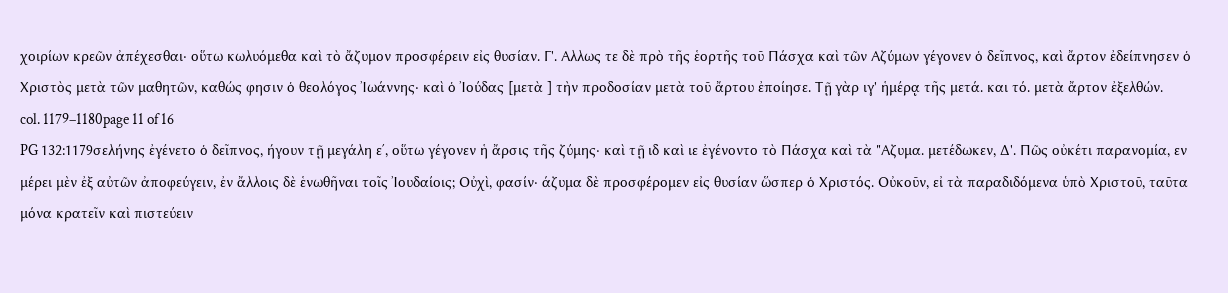χοιρίων κρεῶν ἀπέχεσθαι· οὕτω κωλυόμεθα καὶ τὸ ἄζυμον προσφέρειν εἰς θυσίαν. Γ'. Αλλως τε δὲ πρὸ τῆς ἑορτῆς τοῦ Πάσχα καὶ τῶν Αζύμων γέγονεν ὁ δεῖπνος, καὶ ἄρτον ἐδείπνησεν ὁ Χριστὸς μετὰ τῶν μαθητῶν, καθώς φησιν ὁ θεολόγος Ἰωάννης· καὶ ὁ Ἰούδας [μετὰ ] τὴν προδοσίαν μετὰ τοῦ ἄρτου ἐποίησε. Τῇ γὰρ ιγ' ἡμέρᾳ τῆς μετά. και τό. μετὰ ἄρτον ἐξελθών.
col. 1179–1180page 11 of 16
PG 132:1179σελήνης ἐγένετο ὁ δεῖπνος, ήγουν τῇ μεγάλη εʹ, οὕτω γέγονεν ἡ ἄρσις τῆς ζύμης· καὶ τῇ ιδ καὶ ιε ἐγένοντο τὸ Πάσχα καὶ τὰ "Αζυμα. μετέδωκεν, Δ'. Πῶς οὐκέτι παρανομία, εν μέρει μὲν ἐξ αὐτῶν ἀποφεύγειν, ἐν ἄλλοις δὲ ἑνωθῆναι τοῖς Ἰουδαίοις; Οὐχὶ, φασίν· άζυμα δὲ προσφέρομεν εἰς θυσίαν ὥσπερ ὁ Χριστός. Οὐκοῦν, εἰ τὰ παραδιδόμενα ὑπὸ Χριστοῦ, ταῦτα μόνα κρατεῖν καὶ πιστεύειν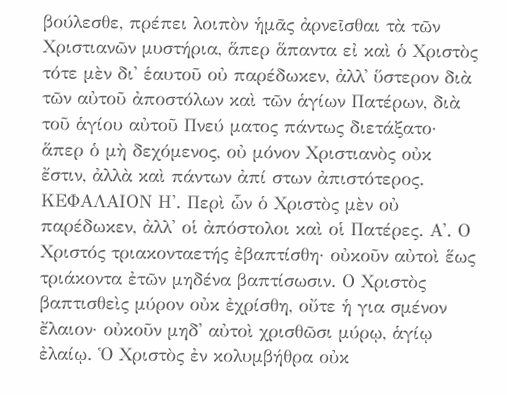βούλεσθε, πρέπει λοιπὸν ἡμᾶς ἀρνεῖσθαι τὰ τῶν Χριστιανῶν μυστήρια, ἅπερ ἅπαντα εἰ καὶ ὁ Χριστὸς τότε μὲν δι' ἑαυτοῦ οὐ παρέδωκεν, ἀλλ᾽ ὕστερον διὰ τῶν αὐτοῦ ἀποστόλων καὶ τῶν ἁγίων Πατέρων, διὰ τοῦ ἁγίου αὐτοῦ Πνεύ ματος πάντως διετάξατο· ἅπερ ὁ μὴ δεχόμενος, οὐ μόνον Χριστιανὸς οὐκ ἔστιν, ἀλλὰ καὶ πάντων ἀπί στων ἀπιστότερος. ΚΕΦΑΛΑΙΟΝ Η'. Περὶ ὧν ὁ Χριστὸς μὲν οὐ παρέδωκεν, ἀλλ' οἱ ἀπόστολοι καὶ οἱ Πατέρες. Α'. Ο Χριστός τριακονταετής ἐβαπτίσθη· οὐκοῦν αὐτοὶ ἕως τριάκοντα ἐτῶν μηδένα βαπτίσωσιν. Ο Χριστὸς βαπτισθεὶς μύρον οὐκ ἐχρίσθη, οὔτε ἡ για σμένον ἔλαιον· οὐκοῦν μηδ' αὐτοὶ χρισθῶσι μύρῳ, ἁγίῳ ἐλαίῳ. Ὁ Χριστὸς ἐν κολυμβήθρα οὐκ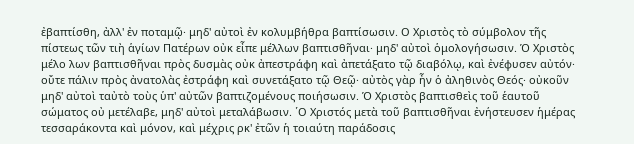ἐβαπτίσθη, ἀλλ' ἐν ποταμῷ· μηδ' αὐτοὶ ἐν κολυμβήθρα βαπτίσωσιν. Ο Χριστὸς τὸ σύμβολον τῆς πίστεως τῶν τιὴ ἁγίων Πατέρων οὐκ εἶπε μέλλων βαπτισθῆναι· μηδ' αὐτοὶ ὁμολογήσωσιν. Ὁ Χριστὸς μέλο λων βαπτισθῆναι πρὸς δυσμὰς οὐκ ἀπεστράφη καὶ ἀπετάξατο τῷ διαβόλῳ, καὶ ἐνέφυσεν αὐτόν· οὔτε πάλιν πρὸς ἀνατολὰς ἐστράφη καὶ συνετάξατο τῷ Θεῷ· αὐτὸς γὰρ ἦν ὁ ἀληθινὸς Θεός· οὐκοῦν μηδ' αὐτοὶ ταὐτὸ τοὺς ὑπ' αὐτῶν βαπτιζομένους ποιήσωσιν. Ὁ Χριστὸς βαπτισθεὶς τοῦ ἑαυτοῦ σώματος οὐ μετέλαβε, μηδ' αὐτοὶ μεταλάβωσιν. ῾Ο Χριστός μετὰ τοῦ βαπτισθῆναι ἐνήστευσεν ἡμέρας τεσσαράκοντα καὶ μόνον, καὶ μέχρις ρκ' ἐτῶν ἡ τοιαύτη παράδοσις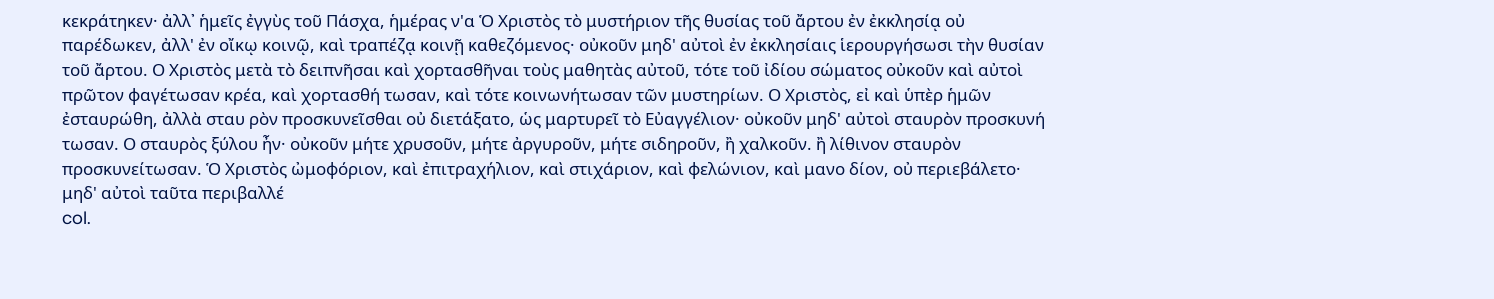κεκράτηκεν· ἀλλ᾿ ἡμεῖς ἐγγὺς τοῦ Πάσχα, ἡμέρας ν'α Ὁ Χριστὸς τὸ μυστήριον τῆς θυσίας τοῦ ἄρτου ἐν ἐκκλησίᾳ οὐ παρέδωκεν, ἀλλ' ἐν οἴκῳ κοινῷ, καὶ τραπέζᾳ κοινῇ καθεζόμενος· οὐκοῦν μηδ' αὐτοὶ ἐν ἐκκλησίαις ἱερουργήσωσι τὴν θυσίαν τοῦ ἄρτου. Ο Χριστὸς μετὰ τὸ δειπνῆσαι καὶ χορτασθῆναι τοὺς μαθητὰς αὐτοῦ, τότε τοῦ ἰδίου σώματος οὐκοῦν καὶ αὐτοὶ πρῶτον φαγέτωσαν κρέα, καὶ χορτασθή τωσαν, καὶ τότε κοινωνήτωσαν τῶν μυστηρίων. Ο Χριστὸς, εἰ καὶ ὑπὲρ ἡμῶν ἐσταυρώθη, ἀλλὰ σταυ ρὸν προσκυνεῖσθαι οὐ διετάξατο, ὡς μαρτυρεῖ τὸ Εὐαγγέλιον· οὐκοῦν μηδ' αὐτοὶ σταυρὸν προσκυνή τωσαν. Ο σταυρὸς ξύλου ἦν· οὐκοῦν μήτε χρυσοῦν, μήτε ἀργυροῦν, μήτε σιδηροῦν, ἢ χαλκοῦν. ἢ λίθινον σταυρὸν προσκυνείτωσαν. Ὁ Χριστὸς ὠμοφόριον, καὶ ἐπιτραχήλιον, καὶ στιχάριον, καὶ φελώνιον, καὶ μανο δίον, οὐ περιεβάλετο· μηδ' αὐτοὶ ταῦτα περιβαλλέ
col.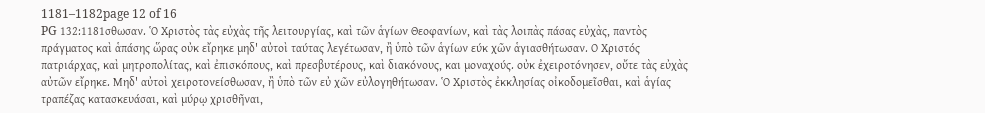1181–1182page 12 of 16
PG 132:1181σθωσαν. Ὁ Χριστὸς τὰς εὐχὰς τῆς λειτουργίας, καὶ τῶν ἁγίων Θεοφανίων, καὶ τὰς λοιπὰς πάσας εὐχὰς, παντὸς πράγματος καὶ ἁπάσης ὥρας οὐκ εἴρηκε μηδ' αὐτοὶ ταύτας λεγέτωσαν, ἢ ὑπὸ τῶν ἁγίων εύκ χῶν ἁγιασθήτωσαν. Ο Χριστός πατριάρχας, καὶ μητροπολίτας, καὶ ἐπισκόπους, καὶ πρεσβυτέρους, καὶ διακόνους, και μοναχούς. οὐκ ἐχειροτόνησεν, οὔτε τὰς εὐχὰς αὐτῶν εἴρηκε. Μηδ' αὐτοὶ χειροτονείσθωσαν, ἢ ὑπὸ τῶν εὐ χῶν εὐλογηθήτωσαν. Ὁ Χριστὸς ἐκκλησίας οἰκοδομεῖσθαι, καὶ ἁγίας τραπέζας κατασκευάσαι, καὶ μύρῳ χρισθῆναι,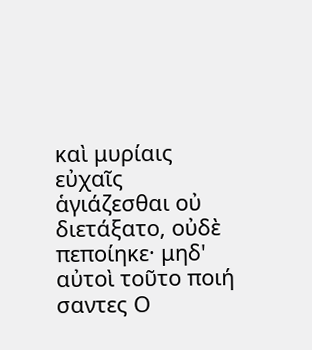καὶ μυρίαις εὐχαῖς ἁγιάζεσθαι οὐ διετάξατο, οὐδὲ πεποίηκε· μηδ' αὐτοὶ τοῦτο ποιή σαντες Ο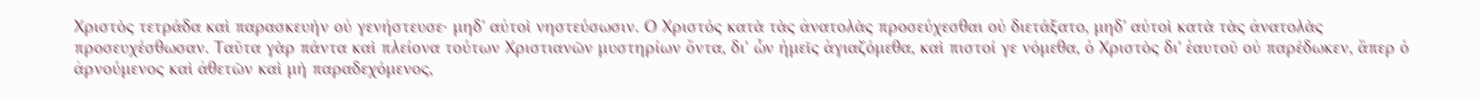Χριστὸς τετράδα καὶ παρασκευὴν οὐ γενήστευσε· μηδ' αὐτοὶ νηστεύσωσιν. Ο Χριστός κατὰ τὰς ἀνατολὰς προσεύχεσθαι οὐ διετάξατο, μηδ' αὐτοὶ κατὰ τὰς ἀνατολὰς προσευχέσθωσαν. Ταῦτα γὰρ πάντα καὶ πλείονα τούτων Χριστιανῶν μυστηρίων ὄντα, δι' ὧν ἡμεῖς ἁγιαζόμεθα, καὶ πιστοί γε νόμεθα, ὁ Χριστὸς δι' ἑαυτοῦ οὐ παρέδωκεν, ἅπερ ὁ ἀρνούμενος καὶ ἀθετῶν καὶ μὴ παραδεχόμενος,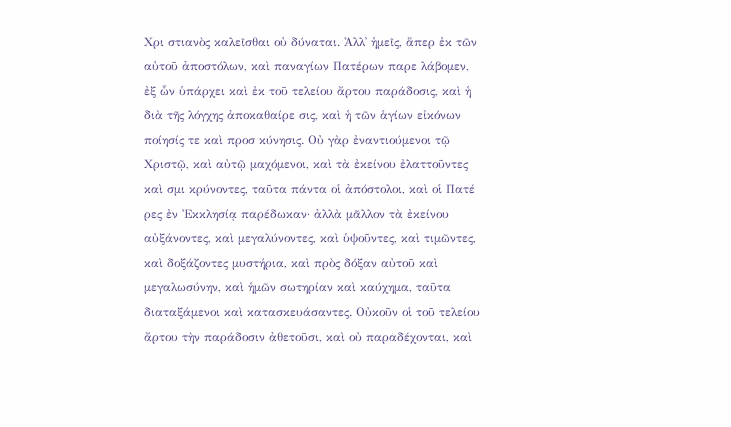Χρι στιανὸς καλεῖσθαι οὐ δύναται. Ἀλλ᾽ ἡμεῖς, ἅπερ ἐκ τῶν αὐτοῦ ἀποστόλων, καὶ παναγίων Πατέρων παρε λάβομεν, ἐξ ὧν ὑπάρχει καὶ ἐκ τοῦ τελείου ἄρτου παράδοσις, καὶ ἡ διὰ τῆς λόγχης ἀποκαθαίρε σις, καὶ ἡ τῶν ἁγίων εἰκόνων ποίησίς τε καὶ προσ κύνησις. Οὐ γὰρ ἐναντιούμενοι τῷ Χριστῷ, καὶ αὐτῷ μαχόμενοι, καὶ τὰ ἐκείνου ἐλαττοῦντες καὶ σμι κρύνοντες, ταῦτα πάντα οἱ ἀπόστολοι, καὶ οἱ Πατέ ρες ἐν Ἐκκλησίᾳ παρέδωκαν· ἀλλὰ μᾶλλον τὰ ἐκείνου αὐξάνοντες, καὶ μεγαλύνοντες, καὶ ὑψοῦντες, καὶ τιμῶντες, καὶ δοξάζοντες μυστήρια, καὶ πρὸς δόξαν αὐτοῦ καὶ μεγαλωσύνην, καὶ ἡμῶν σωτηρίαν καὶ καύχημα, ταῦτα διαταξάμενοι καὶ κατασκευάσαντες. Οὐκοῦν οἱ τοῦ τελείου ἄρτου τὴν παράδοσιν ἀθετοῦσι, καὶ οὐ παραδέχονται, καὶ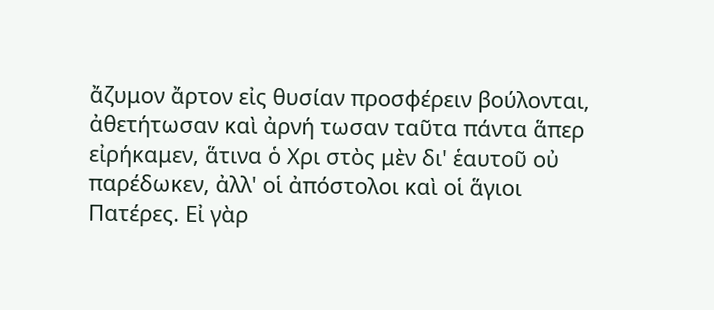ἄζυμον ἄρτον εἰς θυσίαν προσφέρειν βούλονται, ἀθετήτωσαν καὶ ἀρνή τωσαν ταῦτα πάντα ἅπερ εἰρήκαμεν, ἅτινα ὁ Χρι στὸς μὲν δι' ἑαυτοῦ οὐ παρέδωκεν, ἀλλ' οἱ ἀπόστολοι καὶ οἱ ἅγιοι Πατέρες. Εἰ γὰρ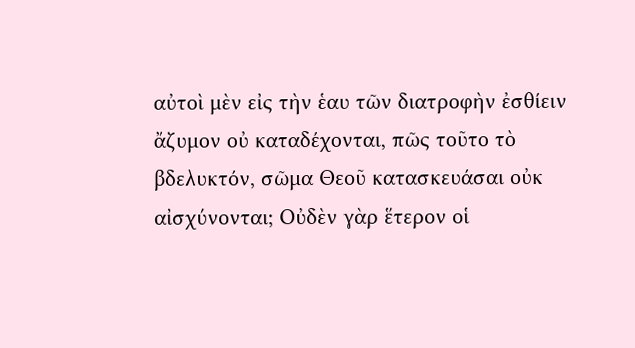αὐτοὶ μὲν εἰς τὴν ἑαυ τῶν διατροφὴν ἐσθίειν ἄζυμον οὐ καταδέχονται, πῶς τοῦτο τὸ βδελυκτόν, σῶμα Θεοῦ κατασκευάσαι οὐκ αἰσχύνονται; Οὐδὲν γὰρ ἕτερον οἱ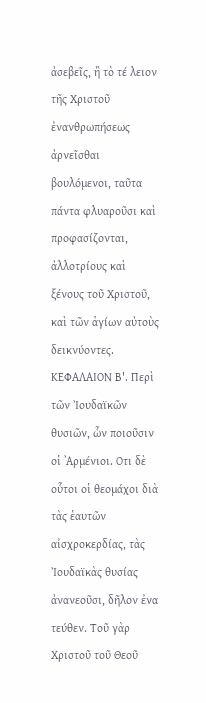ἀσεβεῖς, ἢ τὸ τέ λειον τῆς Χριστοῦ ἐνανθρωπήσεως ἀρνεῖσθαι βουλόμενοι, ταῦτα πάντα φλυαροῦσι καὶ προφασίζονται, ἀλλοτρίους καὶ ξένους τοῦ Χριστοῦ, καὶ τῶν ἁγίων αὐτοὺς δεικνύοντες. ΚΕΦΑΛΑΙΟΝ Β'. Περὶ τῶν Ἰουδαϊκῶν θυσιῶν, ὧν ποιοῦσιν οἱ ᾿Αρμένιοι. Οτι δὲ οὗτοι οἱ θεομάχοι διὰ τὰς ἑαυτῶν αἰσχροκερδίας, τὰς Ἰουδαϊκὰς θυσίας ἀνανεοῦσι, δῆλον ἐνα τεύθεν. Τοῦ γὰρ Χριστοῦ τοῦ Θεοῦ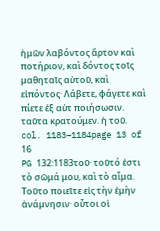ἡμῶν λαβόντος ἄρτον καὶ ποτήριον, καὶ δόντος τοῖς μαθηταῖς αὐτοῦ, καὶ εἰπόντος· Λάβετε, φάγετε καὶ πίετε ἐξ αὐτ ποιήσωσιν. ταῦτα κρατούμεν. ἡ τοῦ.
col. 1183–1184page 13 of 16
PG 132:1183τοῦ· τοῦτό ἐστι τὸ σῶμά μου, καὶ τὸ αἷμα. Τοῦτο ποιεῖτε εἰς τὴν ἐμὴν ἀνάμνησιν· οὗτοι οἱ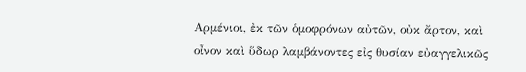Αρμένιοι, ἐκ τῶν ὁμοφρόνων αὐτῶν, οὐκ ἄρτον, καὶ οἶνον καὶ ὕδωρ λαμβάνοντες εἰς θυσίαν εὐαγγελικῶς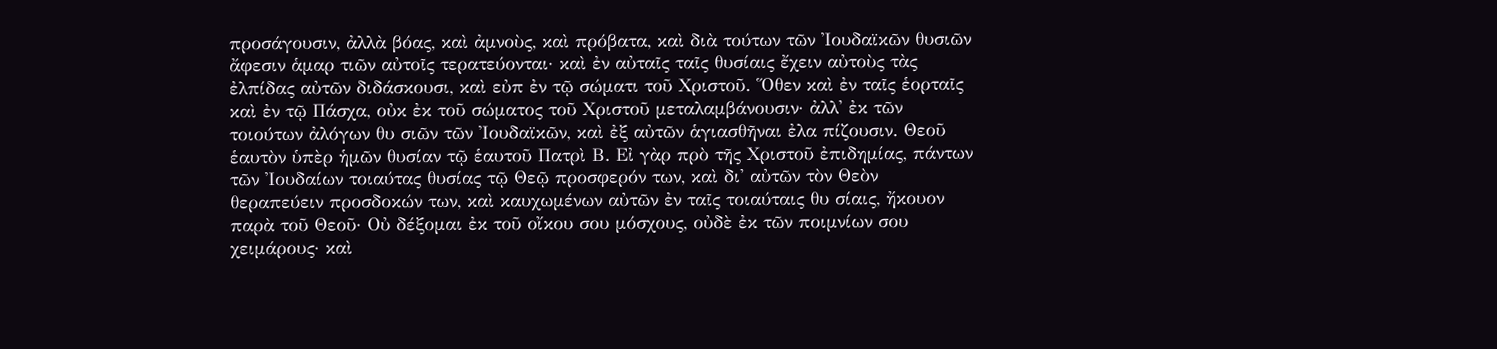προσάγουσιν, ἀλλὰ βόας, καὶ ἀμνοὺς, καὶ πρόβατα, καὶ διὰ τούτων τῶν Ἰουδαϊκῶν θυσιῶν ἄφεσιν ἁμαρ τιῶν αὐτοῖς τερατεύονται· καὶ ἐν αὐταῖς ταῖς θυσίαις ἔχειν αὐτοὺς τὰς ἐλπίδας αὐτῶν διδάσκουσι, καὶ εὐπ ἐν τῷ σώματι τοῦ Χριστοῦ. Ὅθεν καὶ ἐν ταῖς ἑορταῖς καὶ ἐν τῷ Πάσχα, οὐκ ἐκ τοῦ σώματος τοῦ Χριστοῦ μεταλαμβάνουσιν· ἀλλ' ἐκ τῶν τοιούτων ἀλόγων θυ σιῶν τῶν Ἰουδαϊκῶν, καὶ ἐξ αὐτῶν ἁγιασθῆναι ἐλα πίζουσιν. Θεοῦ ἑαυτὸν ὑπὲρ ἡμῶν θυσίαν τῷ ἑαυτοῦ Πατρὶ Β. Εἰ γὰρ πρὸ τῆς Χριστοῦ ἐπιδημίας, πάντων τῶν Ἰουδαίων τοιαύτας θυσίας τῷ Θεῷ προσφερόν των, καὶ δι' αὐτῶν τὸν Θεὸν θεραπεύειν προσδοκών των, καὶ καυχωμένων αὐτῶν ἐν ταῖς τοιαύταις θυ σίαις, ἤκουον παρὰ τοῦ Θεοῦ· Οὐ δέξομαι ἐκ τοῦ οἴκου σου μόσχους, οὐδὲ ἐκ τῶν ποιμνίων σου χειμάρους· καὶ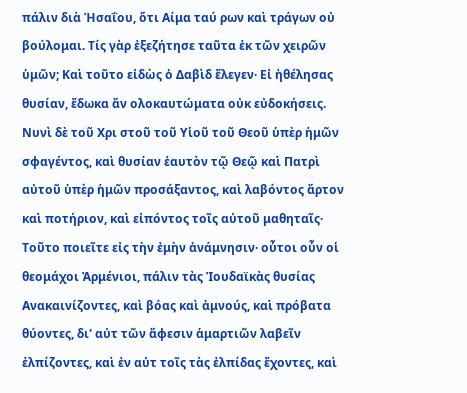πάλιν διὰ Ἡσαΐου, ὅτι Αίμα ταύ ρων καὶ τράγων οὐ βούλομαι. Τίς γὰρ ἐξεζήτησε ταῦτα ἐκ τῶν χειρῶν ὑμῶν; Καὶ τοῦτο εἰδὼς ὁ Δαβὶδ ἔλεγεν· Εἰ ἠθέλησας θυσίαν, ἔδωκα ἄν ολοκαυτώματα οὐκ εὐδοκήσεις. Νυνὶ δὲ τοῦ Χρι στοῦ τοῦ Υἱοῦ τοῦ Θεοῦ ὑπὲρ ἡμῶν σφαγέντος, καὶ θυσίαν ἑαυτὸν τῷ Θεῷ καὶ Πατρὶ αὐτοῦ ὑπὲρ ἡμῶν προσάξαντος, καὶ λαβόντος ἄρτον καὶ ποτήριον, καὶ εἰπόντος τοῖς αὐτοῦ μαθηταῖς· Τοῦτο ποιεῖτε εἰς τὴν ἐμὴν ἀνάμνησιν· οὗτοι οὖν οἱ θεομάχοι Ἀρμένιοι, πάλιν τὰς Ἰουδαϊκὰς θυσίας Ανακαινίζοντες, καὶ βόας καὶ ἀμνούς, καὶ πρόβατα θύοντες, δι' αὐτ τῶν ἄφεσιν ἁμαρτιῶν λαβεῖν ἐλπίζοντες, καὶ ἐν αὐτ τοῖς τὰς ἐλπίδας ἔχοντες, καὶ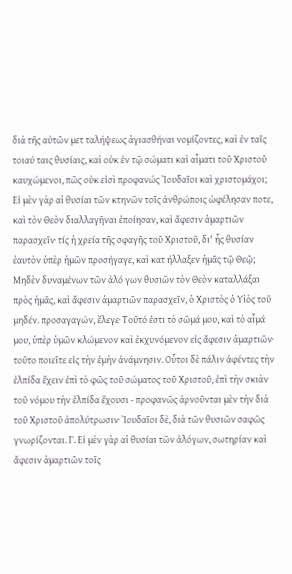διὰ τῆς αὐτῶν μετ ταλήψεως ἁγιασθήναι νομίζοντες, καὶ ἐν ταῖς τοιαύ ταις θυσίαις, καὶ οὐκ ἐν τῷ σώματι καὶ αἷματι τοῦ Χριστοῦ καυχώμενοι, πῶς οὐκ εἰσὶ προφανώς Ἰουδαῖοι καὶ χριστομάχοι; Εἰ μὲν γὰρ αἱ θυσίαι τῶν κτηνῶν τοῖς ἀνθρώποις ὠφέλησαν ποτε, καὶ τὸν Θεὸν διαλλαγῆναι ἐποίησαν, καὶ ἄφεσιν ἁμαρτιῶν παρασχεῖν· τίς ἡ χρεία τῆς σφαγῆς τοῦ Χριστοῦ, δι' ἧς θυσίαν ἑαυτὸν ὑπὲρ ἡμῶν προσήγαγε, καὶ κατ ήλλαξεν ἡμᾶς τῷ Θεῷ; Μηδὲν δυναμένων τῶν ἀλό γων θυσιῶν τὸν Θεὸν καταλλάξαι πρὸς ἡμᾶς, καὶ ἄφεσιν ἁμαρτιῶν παρασχεῖν, ὁ Χριστὸς ὁ Υἱὸς τοῦ μηδέν. προσαγαγών, ἔλεγε· Τοῦτό ἐστι τὸ σῶμά μου, καὶ τὸ αἷμά μου, ὑπὲρ ὑμῶν κλώμενον καὶ ἐκχυνόμενον εἰς ἄφεσιν ἁμαρτιῶν· τοῦτο ποιεῖτε εἰς τὴν ἐμὴν ἀνάμνησιν. Οὗτοι δὲ πάλιν ἀφέντες τὴν ἐλπίδα ἔχειν ἐπὶ τὸ φῶς τοῦ σώματος τοῦ Χριστοῦ, ἐπὶ τὴν σκιὰν τοῦ νόμου τὴν ἐλπίδα ἔχουσι - προφανῶς ἀρνοῦνται μὲν τὴν διὰ τοῦ Χριστοῦ ἀπολύτρωσιν· Ἰουδαῖοι δὲ, διὰ τῶν θυσιῶν σαφῶς γνωρίζονται. Γ. Εἰ μὲν γὰρ αἱ θυσίαι τῶν ἀλόγων, σωτηρίαν καὶ ἄφεσιν ἁμαρτιῶν τοῖς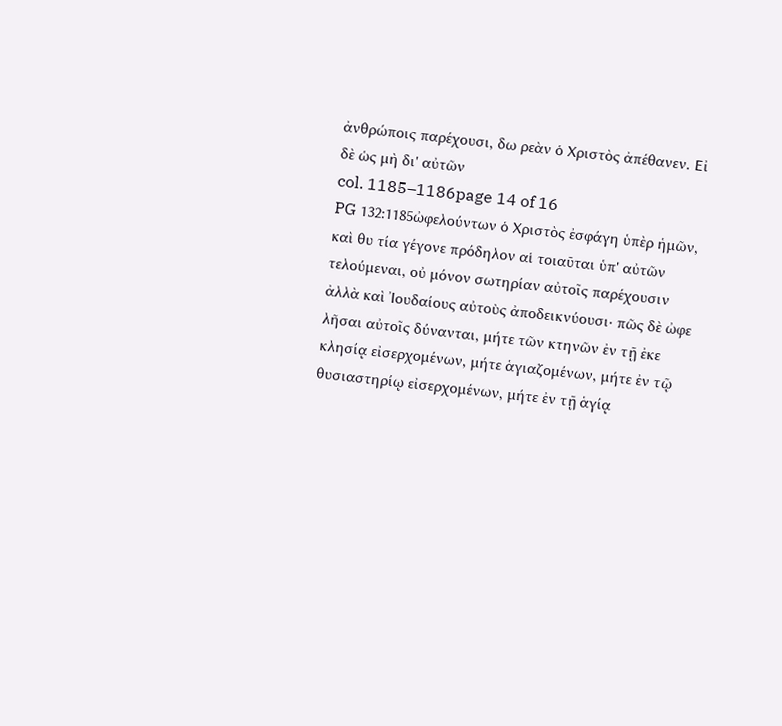ἀνθρώποις παρέχουσι, δω ρεὰν ὁ Χριστὸς ἀπέθανεν. Εἰ δὲ ὡς μὴ δι' αὐτῶν
col. 1185–1186page 14 of 16
PG 132:1185ὠφελούντων ὁ Χριστὸς ἐσφάγη ὑπὲρ ἡμῶν, καὶ θυ τία γέγονε πρόδηλον αἱ τοιαῦται ὑπ' αὐτῶν τελούμεναι, οὐ μόνον σωτηρίαν αὐτοῖς παρέχουσιν ἀλλὰ καὶ Ἰουδαίους αὐτοὺς ἀποδεικνύουσι· πῶς δὲ ὠφε λῆσαι αὐτοῖς δύνανται, μήτε τῶν κτηνῶν ἐν τῇ ἐκε κλησίᾳ εἰσερχομένων, μήτε ἁγιαζομένων, μήτε ἐν τῷ θυσιαστηρίῳ εἰσερχομένων, μήτε ἐν τῇ ἁγίᾳ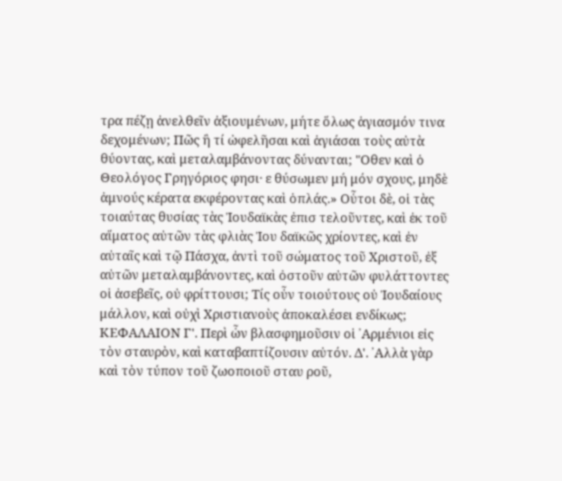τρα πέζῃ ἀνελθεῖν ἀξιουμένων, μήτε ὅλως ἁγιασμόν τινα δεχομένων; Πῶς ἢ τί ὠφελῆσαι καὶ ἁγιάσαι τοὺς αὐτὰ θύοντας, καὶ μεταλαμβάνοντας δύνανται; "Οθεν καὶ ὁ Θεολόγος Γρηγόριος φησι· ε θύσωμεν μή μόν σχους, μηδὲ ἀμνούς κέρατα εκφέροντας καὶ ὁπλάς.» Οὗτοι δὲ, οἱ τὰς τοιαύτας θυσίας τὰς Ἰουδαϊκὰς ἐπισ τελοῦντες, καὶ ἐκ τοῦ αἵματος αὐτῶν τὰς φλιὰς Ἰου δαϊκῶς χρίοντες, καὶ ἐν αὐταῖς καὶ τῷ Πάσχα, ἀντὶ τοῦ σώματος τοῦ Χριστοῦ, ἐξ αὐτῶν μεταλαμβάνοντες, καὶ ὀστοῦν αὐτῶν φυλάττοντες οἱ ἀσεβεῖς, οὐ φρίττουσι; Τίς οὖν τοιούτους οὐ Ἰουδαίους μάλλον, καὶ οὐχὶ Χριστιανοὺς ἀποκαλέσει ενδίκως; ΚΕΦΑΛΑΙΟΝ Γ'. Περὶ ὧν βλασφημοῦσιν οἱ ᾿Αρμένιοι εἰς τὸν σταυρὸν, καὶ καταβαπτίζουσιν αὐτόν. Δ'. ᾿Αλλὰ γὰρ καὶ τὸν τύπον τοῦ ζωοποιοῦ σταυ ροῦ,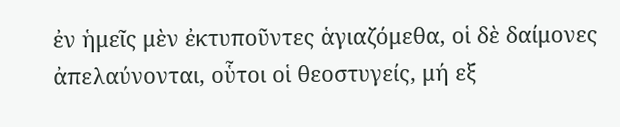ἐν ἡμεῖς μὲν ἐκτυποῦντες ἁγιαζόμεθα, οἱ δὲ δαίμονες ἀπελαύνονται, οὗτοι οἱ θεοστυγείς, μή εξ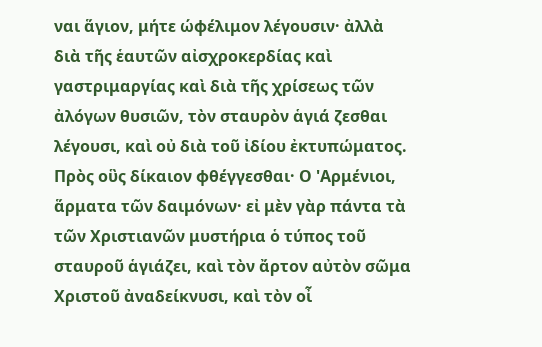ναι ἅγιον, μήτε ώφέλιμον λέγουσιν· ἀλλὰ διὰ τῆς ἑαυτῶν αἰσχροκερδίας καὶ γαστριμαργίας καὶ διὰ τῆς χρίσεως τῶν ἀλόγων θυσιῶν, τὸν σταυρὸν ἁγιά ζεσθαι λέγουσι, καὶ οὐ διὰ τοῦ ἰδίου ἐκτυπώματος. Πρὸς οὓς δίκαιον φθέγγεσθαι· Ο 'Αρμένιοι, ἅρματα τῶν δαιμόνων· εἰ μὲν γὰρ πάντα τὰ τῶν Χριστιανῶν μυστήρια ὁ τύπος τοῦ σταυροῦ ἁγιάζει, καὶ τὸν ἄρτον αὐτὸν σῶμα Χριστοῦ ἀναδείκνυσι, καὶ τὸν οἶ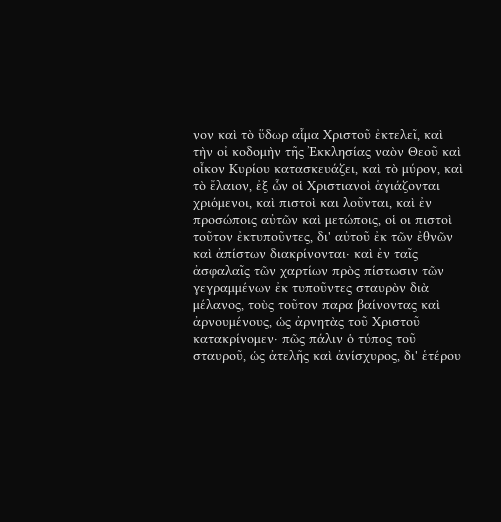νον καὶ τὸ ὕδωρ αἷμα Χριστοῦ ἐκτελεῖ, καὶ τὴν οἰ κοδομὴν τῆς Ἐκκλησίας ναὸν Θεοῦ καὶ οἶκον Κυρίου κατασκευάζει, καὶ τὸ μύρον, καὶ τὸ ἔλαιον, ἐξ ὧν οἱ Χριστιανοὶ ἁγιάζονται χριόμενοι, καὶ πιστοὶ και λοῦνται, καὶ ἐν προσώποις αὐτῶν καὶ μετώποις, οἱ οι πιστοὶ τοῦτον ἐκτυποῦντες, δι' αὐτοῦ ἐκ τῶν ἐθνῶν καὶ ἀπίστων διακρίνονται· καὶ ἐν ταῖς ἀσφαλαῖς τῶν χαρτίων πρὸς πίστωσιν τῶν γεγραμμένων ἐκ τυποῦντες σταυρὸν διὰ μέλανος, τοὺς τοῦτον παρα βαίνοντας καὶ ἀρνουμένους, ὡς ἀρνητὰς τοῦ Χριστοῦ κατακρίνομεν· πῶς πάλιν ὁ τύπος τοῦ σταυροῦ, ὡς ἀτελῆς καὶ ἀνίσχυρος, δι' ἑτέρου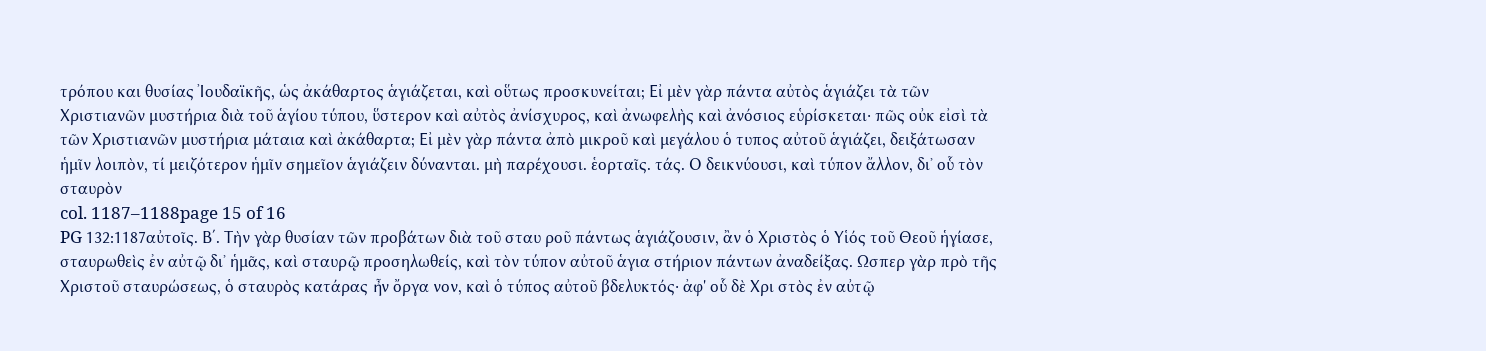τρόπου και θυσίας Ἰουδαϊκῆς, ὡς ἀκάθαρτος ἁγιάζεται, καὶ οὕτως προσκυνείται; Εἰ μὲν γὰρ πάντα αὐτὸς ἁγιάζει τὰ τῶν Χριστιανῶν μυστήρια διὰ τοῦ ἁγίου τύπου, ὕστερον καὶ αὐτὸς ἀνίσχυρος, καὶ ἀνωφελὴς καὶ ἀνόσιος εὑρίσκεται· πῶς οὐκ εἰσὶ τὰ τῶν Χριστιανῶν μυστήρια μάταια καὶ ἀκάθαρτα; Εἰ μὲν γὰρ πάντα ἀπὸ μικροῦ καὶ μεγάλου ὁ τυπος αὐτοῦ ἁγιάζει, δειξάτωσαν ἡμῖν λοιπὸν, τί μειζότερον ἡμῖν σημεῖον ἁγιάζειν δύνανται. μὴ παρέχουσι. ἑορταῖς. τάς. Ο δεικνύουσι, καὶ τύπον ἄλλον, δι᾿ οὗ τὸν σταυρὸν
col. 1187–1188page 15 of 16
PG 132:1187αὐτοῖς. Β΄. Τὴν γὰρ θυσίαν τῶν προβάτων διὰ τοῦ σταυ ροῦ πάντως ἁγιάζουσιν, ἂν ὁ Χριστὸς ὁ Υἱός τοῦ Θεοῦ ἡγίασε, σταυρωθεὶς ἐν αὐτῷ δι᾿ ἡμᾶς, καὶ σταυρῷ προσηλωθείς, καὶ τὸν τύπον αὐτοῦ ἁγια στήριον πάντων ἀναδείξας. Ωσπερ γὰρ πρὸ τῆς Χριστοῦ σταυρώσεως, ὁ σταυρὸς κατάρας ἦν ὄργα νον, καὶ ὁ τύπος αὐτοῦ βδελυκτός· ἀφ' οὗ δὲ Χρι στὸς ἐν αὐτῷ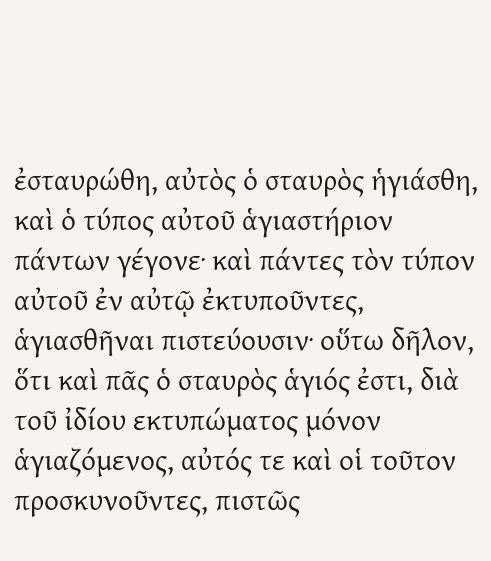ἐσταυρώθη, αὐτὸς ὁ σταυρὸς ἡγιάσθη, καὶ ὁ τύπος αὐτοῦ ἁγιαστήριον πάντων γέγονε· καὶ πάντες τὸν τύπον αὐτοῦ ἐν αὐτῷ ἐκτυποῦντες, ἁγιασθῆναι πιστεύουσιν· οὕτω δῆλον, ὅτι καὶ πᾶς ὁ σταυρὸς ἁγιός ἐστι, διὰ τοῦ ἰδίου εκτυπώματος μόνον ἁγιαζόμενος, αὐτός τε καὶ οἱ τοῦτον προσκυνοῦντες, πιστῶς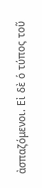ἀσπαζόμενοι. Εἰ δὲ ὁ τύπος τοῦ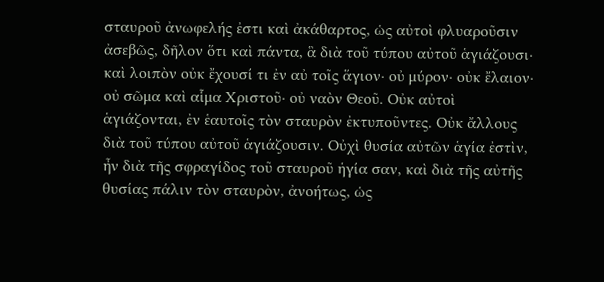σταυροῦ ἀνωφελής ἐστι καὶ ἀκάθαρτος, ὡς αὐτοὶ φλυαροῦσιν ἀσεβῶς, δῆλον ὅτι καὶ πάντα, ἃ διὰ τοῦ τύπου αὐτοῦ ἁγιάζουσι· καὶ λοιπὸν οὐκ ἔχουσί τι ἐν αὐ τοῖς ἅγιον· οὐ μύρον· οὐκ ἔλαιον· οὐ σῶμα καὶ αἷμα Χριστοῦ· οὐ ναὸν Θεοῦ. Οὐκ αὐτοὶ ἁγιάζονται, ἐν ἑαυτοῖς τὸν σταυρὸν ἐκτυποῦντες. Οὐκ ἄλλους διὰ τοῦ τύπου αὐτοῦ ἁγιάζουσιν. Οὐχὶ θυσία αὐτῶν ἁγία ἐστὶν, ἦν διὰ τῆς σφραγίδος τοῦ σταυροῦ ἡγία σαν, καὶ διὰ τῆς αὐτῆς θυσίας πάλιν τὸν σταυρὸν, ἀνοήτως, ὡς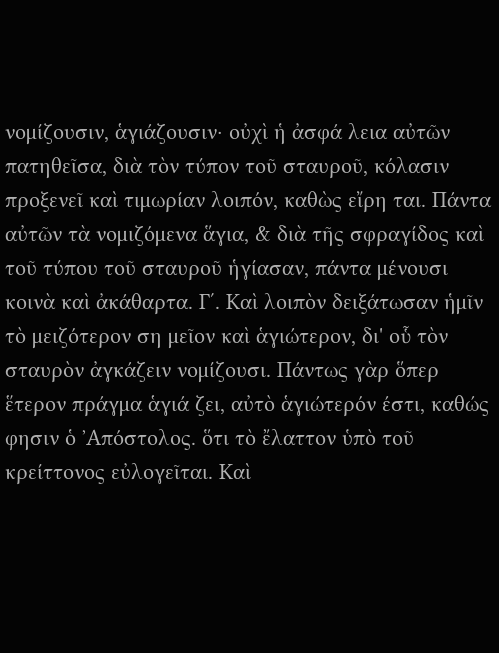νομίζουσιν, ἁγιάζουσιν· οὐχὶ ἡ ἀσφά λεια αὐτῶν πατηθεῖσα, διὰ τὸν τύπον τοῦ σταυροῦ, κόλασιν προξενεῖ καὶ τιμωρίαν λοιπόν, καθὼς εἴρη ται. Πάντα αὐτῶν τὰ νομιζόμενα ἅγια, & διὰ τῆς σφραγίδος καὶ τοῦ τύπου τοῦ σταυροῦ ἡγίασαν, πάντα μένουσι κοινὰ καὶ ἀκάθαρτα. Γ΄. Καὶ λοιπὸν δειξάτωσαν ἡμῖν τὸ μειζότερον ση μεῖον καὶ ἁγιώτερον, δι' οὗ τὸν σταυρὸν ἀγκάζειν νομίζουσι. Πάντως γὰρ ὅπερ ἕτερον πράγμα ἁγιά ζει, αὐτὸ ἁγιώτερόν έστι, καθώς φησιν ὁ ᾿Απόστολος. ὅτι τὸ ἔλαττον ὑπὸ τοῦ κρείττονος εὐλογεῖται. Καὶ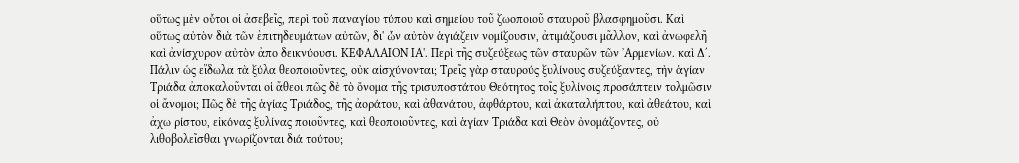οὕτως μὲν οὗτοι οἱ ἀσεβεῖς, περὶ τοῦ παναγίου τύπου καὶ σημείου τοῦ ζωοποιοῦ σταυροῦ βλασφημοῦσι. Καὶ οὕτως αὐτὸν διὰ τῶν ἐπιτηδευμάτων αὐτῶν, δι' ὧν αὐτὸν ἁγιάζειν νομίζουσιν, ἀτιμάζουσι μᾶλλον, καὶ ἀνωφελῆ καὶ ἀνίσχυρον αὐτὸν ἀπο δεικνύουσι. ΚΕΦΑΛΑΙΟΝ ΙΑ'. Περὶ τῆς συζεύξεως τῶν σταυρῶν τῶν ᾿Αρμενίων. καὶ Δ΄. Πάλιν ὡς εἴδωλα τὰ ξύλα θεοποιοῦντες, οὐκ αἰσχύνονται; Τρεῖς γὰρ σταυρούς ξυλίνους συζεύξαντες, τὴν ἁγίαν Τριάδα ἀποκαλοῦνται οἱ ἄθεοι πῶς δὲ τὸ ὄνομα τῆς τρισυποστάτου Θεότητος τοῖς ξυλίνοις προσάπτειν τολμῶσιν οἱ ἄνομοι; Πῶς δὲ τῆς ἁγίας Τριάδος, τῆς ἀοράτου, καὶ ἀθανάτου, ἀφθάρτου, καὶ ἀκαταλήπτου, καὶ ἀθεάτου, καὶ ἀχω ρίστου, εἰκόνας ξυλίνας ποιοῦντες, καὶ θεοποιοῦντες, καὶ ἁγίαν Τριάδα καὶ Θεὸν ὀνομάζοντες, οὐ λιθοβολεῖσθαι γνωρίζονται διά τούτου;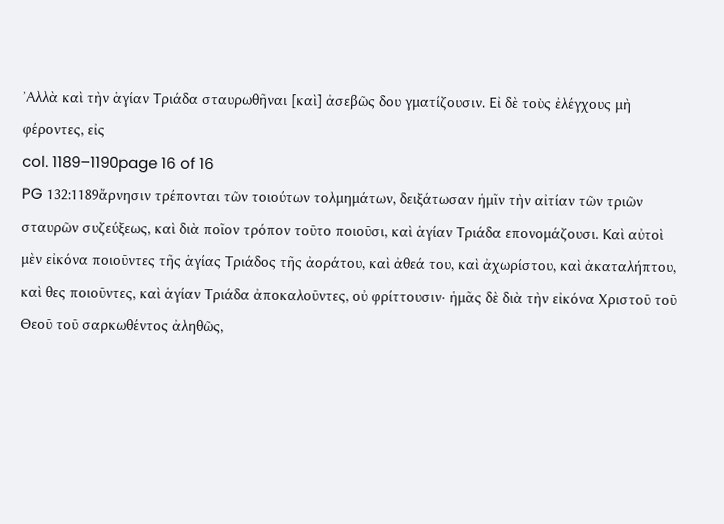᾿Αλλὰ καὶ τὴν ἁγίαν Τριάδα σταυρωθῆναι [καὶ] ἀσεβῶς δου γματίζουσιν. Εἰ δὲ τοὺς ἐλέγχους μὴ φέροντες, εἰς
col. 1189–1190page 16 of 16
PG 132:1189ἄρνησιν τρέπονται τῶν τοιούτων τολμημάτων, δειξάτωσαν ἡμῖν τὴν αἰτίαν τῶν τριῶν σταυρῶν συζεύξεως, καὶ διὰ ποῖον τρόπον τοῦτο ποιοῦσι, καὶ ἁγίαν Τριάδα επονομάζουσι. Καὶ αὐτοὶ μὲν εἰκόνα ποιοῦντες τῆς ἁγίας Τριάδος τῆς ἀοράτου, καὶ ἀθεά του, καὶ ἀχωρίστου, καὶ ἀκαταλήπτου, καὶ θες ποιοῦντες, καὶ ἁγίαν Τριάδα ἀποκαλοῦντες, οὐ φρίττουσιν· ἡμᾶς δὲ διὰ τὴν εἰκόνα Χριστοῦ τοῦ Θεοῦ τοῦ σαρκωθέντος ἀληθῶς,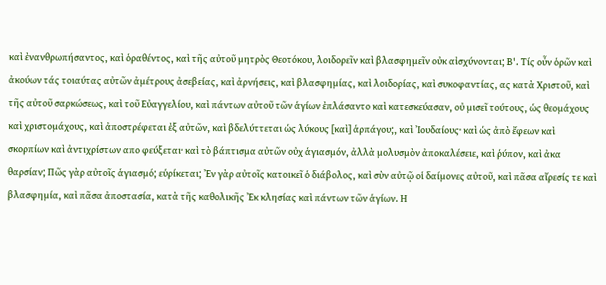καὶ ἐνανθρωπήσαντος, καὶ ὁραθέντος, καὶ τῆς αὐτοῦ μητρὸς Θεοτόκου, λοιδορεῖν καὶ βλασφημεῖν οὐκ αἰσχύνονται; Β'. Τίς οὖν ὁρῶν καὶ ἀκούων τάς τοιαύτας αὐτῶν ἀμέτρους ἀσεβείας, καὶ ἀρνήσεις, καὶ βλασφημίας, καὶ λοιδορίας, καὶ συκοφαντίας, ας κατὰ Χριστοῦ, καὶ τῆς αὐτοῦ σαρκώσεως, καὶ τοῦ Εὐαγγελίου, καὶ πάντων αὐτοῦ τῶν ἁγίων ἐπλάσαντο καὶ κατεσκεύασαν, οὐ μισεῖ τούτους, ὡς θεομάχους καὶ χριστομάχους, καὶ ἀποστρέφεται ἐξ αὐτῶν, καὶ βδελύττεται ὡς λύκους [καὶ] ἁρπάγου;, καὶ Ἰουδαίους· καὶ ὡς ἀπὸ ἔφεων καὶ σκορπίων καὶ ἀντιχρίστων απο φεύξεται· καὶ τὸ βάπτισμα αὐτῶν οὐχ ἁγιασμόν, ἀλλὰ μολυσμὸν ἀποκαλέσειε, καὶ ῥύπον, καὶ ἀκα θαρσίαν; Πῶς γὰρ αὐτοῖς ἁγιασμό; εὑρίκεται; Ἐν γὰρ αὐτοῖς κατοικεῖ ὁ διάβολος, καὶ σὺν αὐτῷ οἱ δαίμονες αὐτοῦ, καὶ πᾶσα αἴρεσίς τε καὶ βλασφημία, καὶ πᾶσα ἀποστασία, κατὰ τῆς καθολικῆς ᾿Εκ κλησίας καὶ πάντων τῶν ἁγίων. Η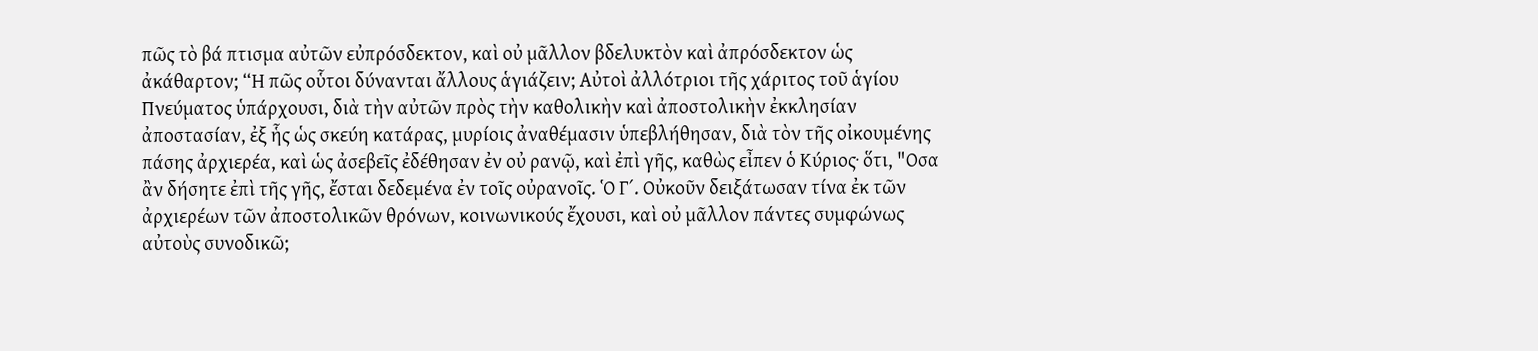πῶς τὸ βά πτισμα αὐτῶν εὐπρόσδεκτον, καὶ οὐ μᾶλλον βδελυκτὸν καὶ ἀπρόσδεκτον ὡς ἀκάθαρτον; “Η πῶς οὗτοι δύνανται ἄλλους ἁγιάζειν; Αὐτοὶ ἀλλότριοι τῆς χάριτος τοῦ ἁγίου Πνεύματος ὑπάρχουσι, διὰ τὴν αὐτῶν πρὸς τὴν καθολικὴν καὶ ἀποστολικὴν ἐκκλησίαν ἀποστασίαν, ἐξ ἧς ὡς σκεύη κατάρας, μυρίοις ἀναθέμασιν ὑπεβλήθησαν, διὰ τὸν τῆς οἰκουμένης πάσης ἀρχιερέα, καὶ ὡς ἀσεβεῖς ἐδέθησαν ἐν οὐ ρανῷ, καὶ ἐπὶ γῆς, καθὼς εἶπεν ὁ Κύριος· ὅτι, "Οσα ἂν δήσητε ἐπὶ τῆς γῆς, ἔσται δεδεμένα ἐν τοῖς οὐρανοῖς. Ὁ Γ΄. Οὐκοῦν δειξάτωσαν τίνα ἐκ τῶν ἀρχιερέων τῶν ἀποστολικῶν θρόνων, κοινωνικούς ἔχουσι, καὶ οὐ μᾶλλον πάντες συμφώνως αὐτοὺς συνοδικῶ;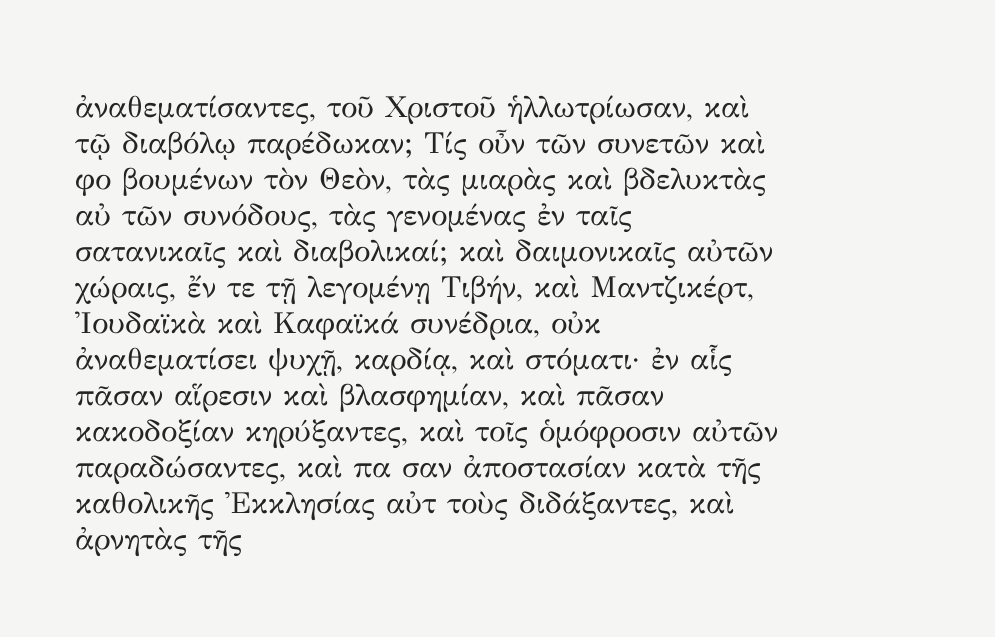ἀναθεματίσαντες, τοῦ Χριστοῦ ἡλλωτρίωσαν, καὶ τῷ διαβόλῳ παρέδωκαν; Τίς οὖν τῶν συνετῶν καὶ φο βουμένων τὸν Θεὸν, τὰς μιαρὰς καὶ βδελυκτὰς αὐ τῶν συνόδους, τὰς γενομένας ἐν ταῖς σατανικαῖς καὶ διαβολικαί; καὶ δαιμονικαῖς αὐτῶν χώραις, ἔν τε τῇ λεγομένῃ Τιβήν, καὶ Μαντζικέρτ, Ἰουδαϊκὰ καὶ Καφαϊκά συνέδρια, οὐκ ἀναθεματίσει ψυχῇ, καρδίᾳ, καὶ στόματι· ἐν αἷς πᾶσαν αἵρεσιν καὶ βλασφημίαν, καὶ πᾶσαν κακοδοξίαν κηρύξαντες, καὶ τοῖς ὁμόφροσιν αὐτῶν παραδώσαντες, καὶ πα σαν ἀποστασίαν κατὰ τῆς καθολικῆς Ἐκκλησίας αὐτ τοὺς διδάξαντες, καὶ ἀρνητὰς τῆς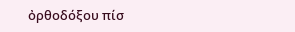ὀρθοδόξου πίσ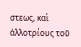στεως, καὶ ἀλλοτρίους τοῦ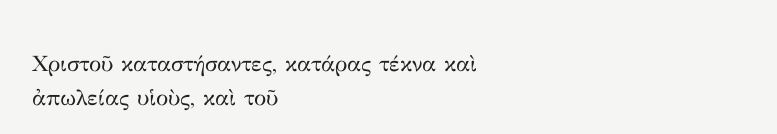Χριστοῦ καταστήσαντες, κατάρας τέκνα καὶ ἀπωλείας υἱοὺς, καὶ τοῦ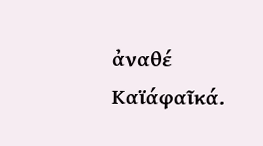ἀναθέ Καϊάφαῖκά.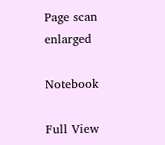Page scan enlarged

Notebook

Full View